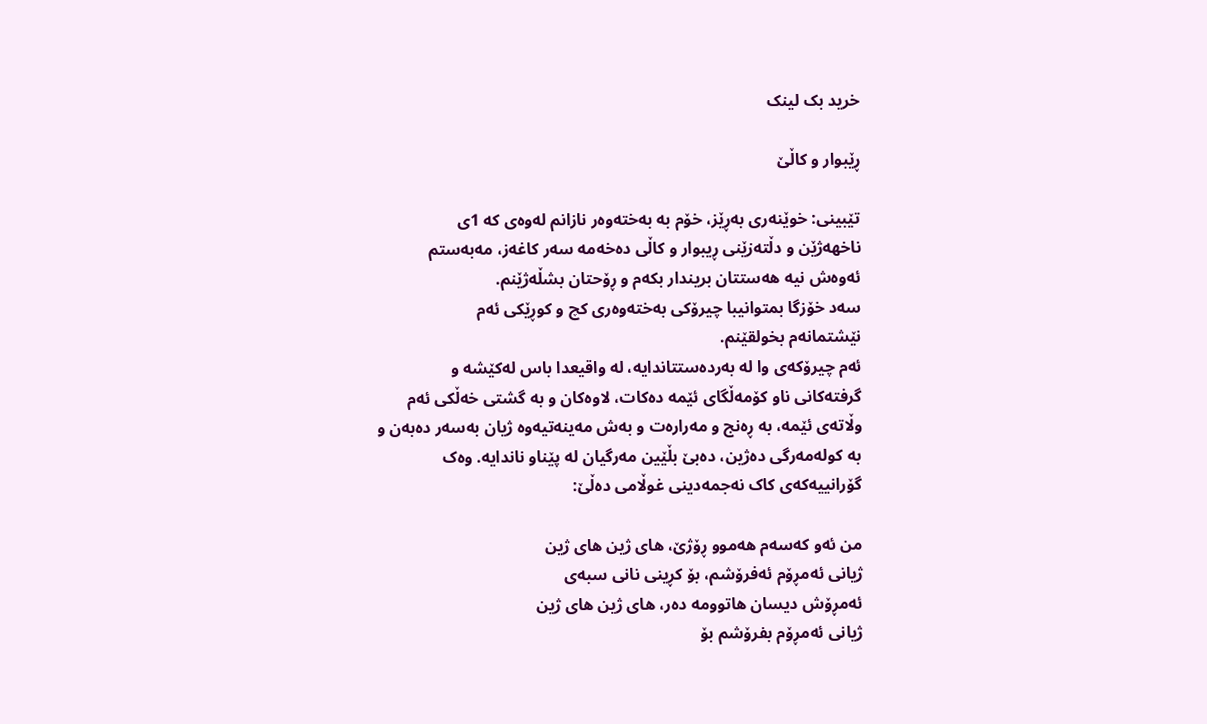خرید بک لینک

ڕێبوار و کاڵێ

تێبینی: خوێنەری بەڕێز، خۆم بە بەختەوەر نازانم لەوەی کە 1ی
ناخهەژێن و دڵتەزێنی ڕیبوار و کاڵی دەخەمە سەر کاغەز، مەبەستم
ئەوەش نیە هەستتان بریندار بکەم و ڕۆحتان بشڵەژێنم.
سەد خۆزگا بمتوانیبا چیرۆکی بەختەوەری کچ و کوڕێکی ئەم
نێشتمانەم بخولقێنم.
ئەم چیرۆکەی وا لە بەردەستتاندایە، لە واقیعدا باس لەکێشە و
گرفتەکانی ناو کۆمەڵگای ئێمە دەکات، لاوەکان و بە گشتی خەڵکی ئەم
وڵاتەی ئێمە، بە ڕەنج و مەرارەت و بەش مەینەتیەوە ژیان بەسەر دەبەن و
بە کولەمەرگی دەژین، دەبێ بڵێین مەرگیان لە پێناو ناندایە. وەک
گۆرانییەکەی کاک نەجمەدینی غوڵامی دەڵێ:

من ئەو کەسەم هەموو ڕۆژێ، های ژین های ژین
ژیانی ئەمڕۆم ئەفرۆشم، بۆ کڕینی نانی سبەی
ئەمڕۆش دیسان هاتوومە دەر، های ژین های ژین
ژیانی ئەمڕۆم بفرۆشم بۆ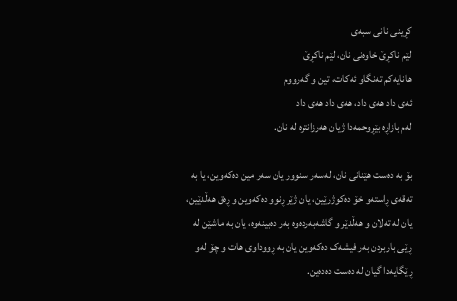کڕینی نانی سبەی
لێم ناکڕێ خاوەنی نان، لێم ناکڕێ
هانایەکم تەنگاو ئەکات، تین و گەرووم
ئەی داد هەی داد، هەی داد هەی داد
لەم بازاڕە بێڕوحمەدا ژیان هەرزانترە لە نان.

بۆ بە دەست هێنانی نان، لەسەر سنوور یان سەر مین دەکەوین، یا بە
تەقەی ڕاستەو خۆ دەکوژرێین، یان ژێر ڕنوو دەکەوین و ڕەق هەڵدێین،
یان لە تەلان و هەڵدێر و گاشەبەردەوە بەر دەبینەوە، یان بە ماشێن لە
ڕێی باربردن بەر فیشەک دەکەوین یان بە ڕووداوی هات و چۆ لەو
ڕێگایەدا گیان لە دەست دەدەین.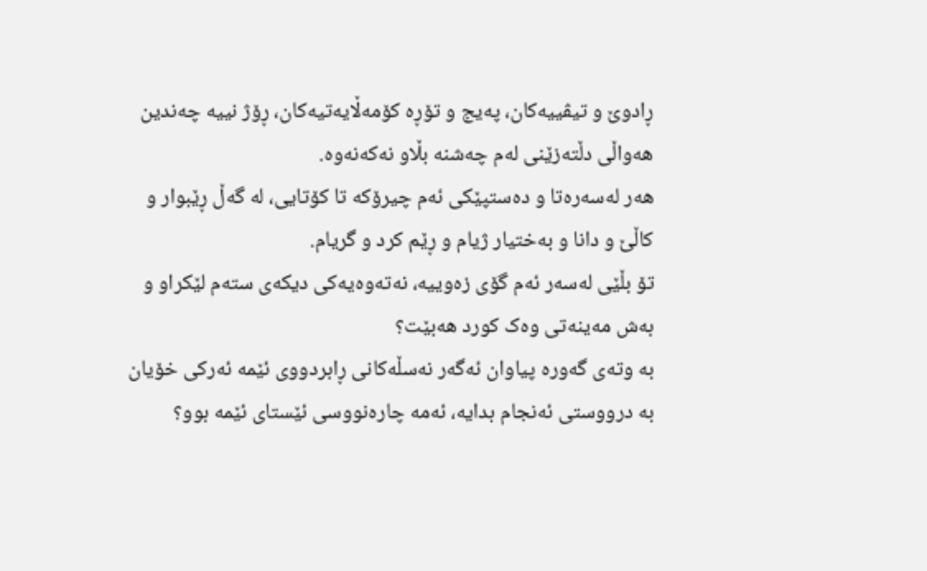ڕادوێ و تیڤییەکان، پەیج و تۆڕە کۆمەڵایەتیەکان، ڕۆژ نییە چەندین
هەواڵی دڵتەزێنی لەم چەشنە بڵاو نەکەنەوە.
هەر لەسەرەتا و دەستپێکی ئەم چیرۆکە تا کۆتایی، لە گەڵ ڕێبوار و
کاڵێ و دانا و بەختیار ژیام و ڕێم کرد و گریام.
تۆ بڵێی لەسەر ئەم گۆی زەوییە، نەتەوەیەکی دیکەی ستەم لێکراو و
بەش مەینەتی وەک کورد هەبێت؟
بە وتەی گەورە پیاوان ئەگەر نەسڵەکانی ڕابردووی ئێمە ئەرکی خۆیان
بە درووستی ئەنجام بدایە، ئەمە چارەنووسی ئێستای ئێمە بوو؟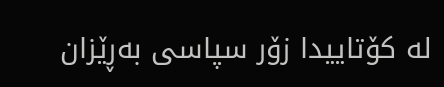لە کۆتاییدا زۆر سپاسی بەڕێزان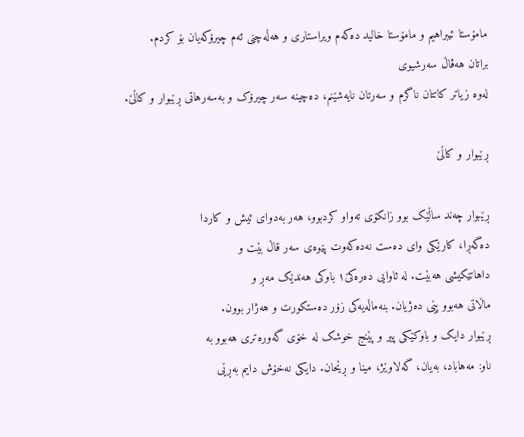مامۆستا ئیبراهیم و مامۆستا خالید دەکەم ویراستاری و هەڵەچنی ئەم چیرۆکەیان بۆ کردم.
براتان هەڤاڵ سەرشیوی
لەوە زیاتر کاتتان ناگرم و سەرتان نایەشێنم، دەچینە سەر چیرۆک و بەسەرهاتی ڕێبوار و کاڵێ.

ڕێبوار و کاڵێ

ڕێبوار چەند ساڵێک بوو زانکۆی تەواو کردبوو، هەر بەدوای ئیش و کاردا
دەگەڕا، کارێکی وای دەست نەدەکەوت پێوەی سەر قاڵ بێت و
داهاتێکیشی هەبێت. لە ئاوایی دەرەکێ١ باوکی هەندێک مەڕ و
ماڵاتی هەبوو پێی دەژیان. بنەماڵەیەکی زۆر دەستکورت و هەژار بوون.
ڕێبوار دایک و باوکێکی پیر و پێنج خوشک لە خۆی گەورەتری هەبوو بە
ناو: مەهاباد، بەیان، گەلاوێژ، مینا و ڕێحان. دایکی نەخۆش دایم بەڕێی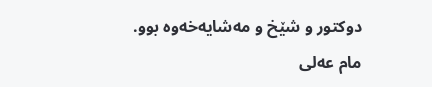دوکتور و شێخ و مەشایەخەوە بوو.
مام عەلی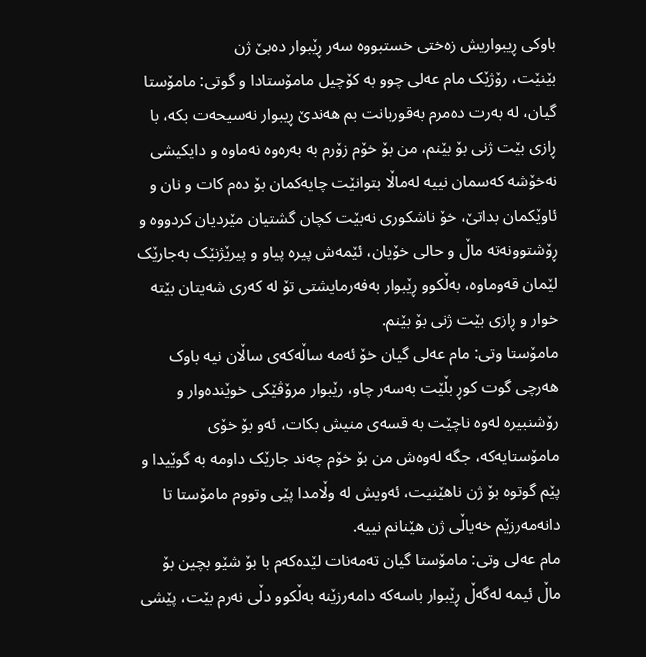باوکی ڕیبواریش زەختی خستبووە سەر ڕێبوار دەبێ ژن
بێنێت، رۆژێک مام عەلی چوو بە کۆچیل مامۆستادا و گوتی: مامۆستا
گیان، لە بەرت دەمرم بەقوربانت بم هەندێ ڕیبوار نەسیحەت بکە، با
ڕازی بێت ژنی بۆ بێنم، من بۆ خۆم زۆرم بە بەرەوە نەماوە و دایکیشی
نەخۆشە کەسمان نییە لەماڵا بتوانێت چایەکمان بۆ دەم کات و نان و
ئاوێکمان بداتێ، خۆ ناشکوری نەبێت کچان گشتیان مێردیان کردووە و
ڕۆشتوونەتە ماڵ و حالی خۆیان، ئێمەش پیرە پیاو و پیرێژنێک بەجارێک
لێمان قەوماوە، بەڵکوو ڕێبوار بەفەرمایشتی تۆ لە کەری شەیتان بێتە
خوار و ڕازی بێت ژنی بۆ بێنم.
مامۆستا وتی: مام عەلی گیان خۆ ئەمە ساڵەکەی ساڵان نیە باوک
هەرچی گوت کوڕ بڵێت بەسەر چاو، رێبوار مرۆڤێکی خوێندەوار و
رۆشنبیرە لەوە ناچێت بە قسەی منیش بکات، ئەو بۆ خۆی
مامۆستایەکە، جگە لەوەش من بۆ خۆم چەند جارێک داومە بە گوێیدا و
پێم گوتوە بۆ ژن ناهێنیت، ئەویش لە وڵامدا پێی وتووم مامۆستا تا
دانەمەرزێم خەیاڵی ژن هێنانم نییە.
مام عەلی وتی: مامۆستا گیان تەمەنات لێدەکەم با بۆ شێو بچین بۆ
ماڵ ئیمە لەگەڵ ڕێبوار باسەکە دامەرزێنە بەڵکوو دڵی نەرم بێت، پێشی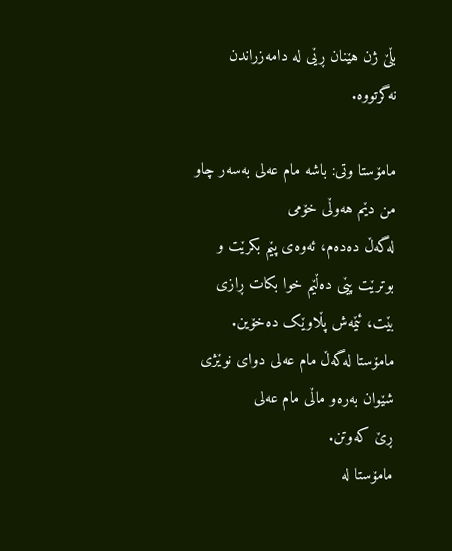بڵێ ژن هێنان ڕێی لە دامەزراندن نەگرتووە.

مامۆستا وتی: باشە مام عەلی بەسەر چاو من دێم هەوڵی خۆمی
لەگەڵ دەدەم، ئەوەی پێم بکرێت و بوترێت پێی دەڵێم خوا بکات ڕازی
بێت، ئێمەش پڵاوێک دەخۆین.
مامۆستا لەگەڵ مام عەلی دوای نوێژی شێوان بەرەو ماڵی مام عەلی
ڕێ کەوتن.
مامۆستا لە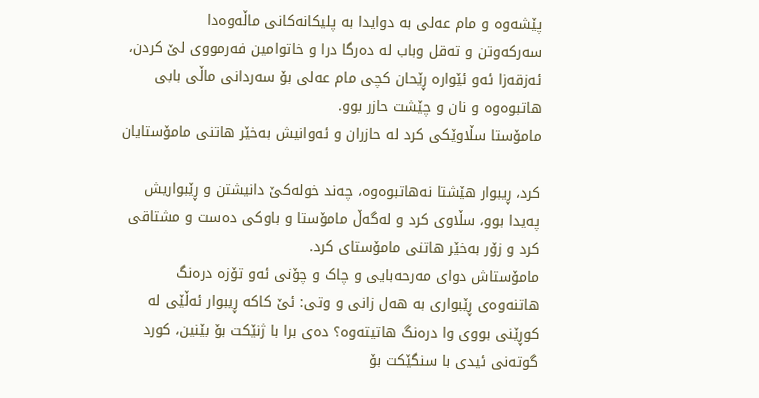پێشەوە و مام عەلی بە دوایدا بە پلیکانەکانی ماڵەوەدا
سەرکەوتن و تەقل وباب لە دەرگا درا و خاتوامین فەرمووی لێ کردن،
ئەزقەزا ئەو ئێوارە ڕێحان کچی مام عەلی بۆ سەردانی ماڵی بابی
هاتبوەوە و نان و چێشت حازر بوو.
مامۆستا سڵاوێکی کرد لە حازران و ئەوانیش بەخێر هاتنی مامۆستایان

کرد، ڕیبوار هێشتا نەهاتبوەوە، چەند خولەکێ دانیشتن و ڕێبواریش
پەیدا بوو، سڵاوی کرد و لەگەڵ مامۆستا و باوکی دەست و مشتاقی
کرد و زۆر بەخێر هاتنی مامۆستای کرد.
مامۆستاش دوای مەرحەبایی و چاک و چۆنی ئەو تۆزە درەنگ
هاتنەوەی ڕێبواری بە هەل زانی و وتی: ئێ کاکە ڕیبوار ئەڵێی لە
کوڕێنی بووی وا درەنگ هاتیتەوە؟ دەی برا با ژنێکت بۆ بێنین، کورد
گوتەنی ئیدی با سنگێکت بۆ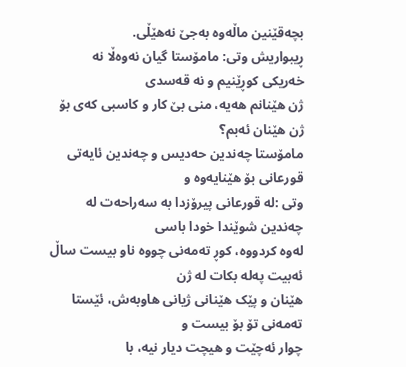بچەقێنین ماڵەوە بەجێ نەهێڵی.
ڕیبواریش وتی: مامۆستا گیان نەوەڵا نە خەریکی کوڕێنیم و نە قەسدی
ژن هێنانم هەیە، منی بێ کار و کاسبی کەی بۆ ژن هێنان ئەبم؟
مامۆستا چەندین حەدیس و چەندین ئایەتی قورعانی بۆ هێنایەوە و
وتی :لە قورعانی پیرۆزدا بە سەراحەت لە چەندین شوێندا خودا باسی
لەوە کردووە، کوڕ تەمەنی چووە ناو بیست ساڵ ئەبیت پەلە بکات لە ژن
هێنان و پێک هێنانی ژیانی هاوبەش، ئێستا تەمەنی تۆ بۆ بیست و
چوار ئەچێت و هیچت دیار نیە، با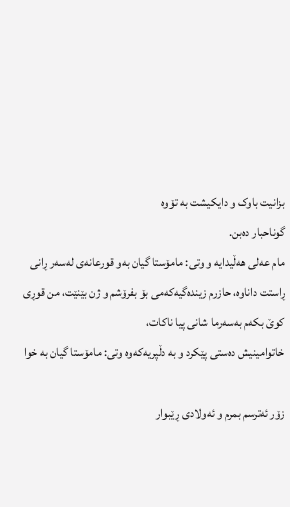بزانیت باوک و دایکیشت بە تۆوە
گوناحبار دەبن.
مام عەلی هەڵیدایە و وتی: مامۆستا گیان بەو قورعانەی لەسەر ڕانی
ڕاستت داناوە، حازرم زیندەگیەکەمی بۆ بفرۆشم و ژن بێنێت، من قوڕی
کوێ بکەم بەسەرما شانی پیا ناکات،
خاتوامینیش دەستی پێکرد و بە دڵپریەکەوە وتی: مامۆستا گیان بە خوا

زۆر ئەترسم بمرم و ئەولادی ڕێبوار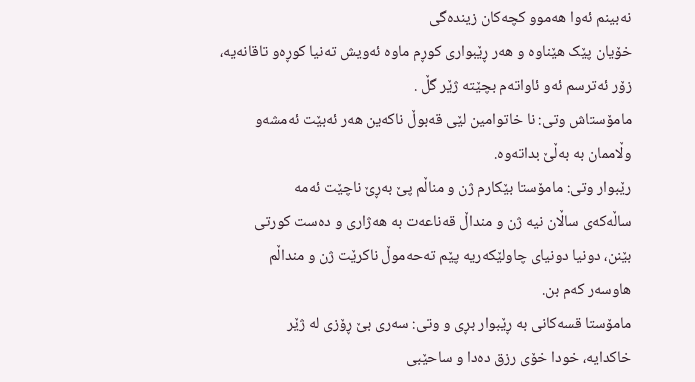نەبینم ئەوا هەموو کچەکان زیندەگی
خۆیان پێک هێناوە و هەر ڕێبواری کوڕم ماوە ئەویش تەنیا کوڕەو تاقانەیە،
زۆر ئەترسم ئەو ئاواتەم بچێتە ژێر گڵ .
مامۆستاش وتی: نا خاتوامین لێی قەبوڵ ناکەین هەر ئەبێت ئەمشەو
وڵاممان بە بەڵێ بداتەوە.
رێبوار وتی: مامۆستا بێکارم ژن و مناڵم پێ بەڕێ ناچێت ئەمە
ساڵەکەی ساڵان نیە ژن و منداڵ قەناعەت بە هەژاری و دەست کورتی
بێنن، دونیا دونیای چاولێکەریە پێم تەحەموڵ ناکرێت ژن و منداڵم
هاوسەر کەم بن.
مامۆستا قسەکانی بە ڕێبوار بڕی و وتی: سەری بێ ڕۆزی لە ژێر
خاکدایە، خودا خۆی رزق دەدا و ساحێبی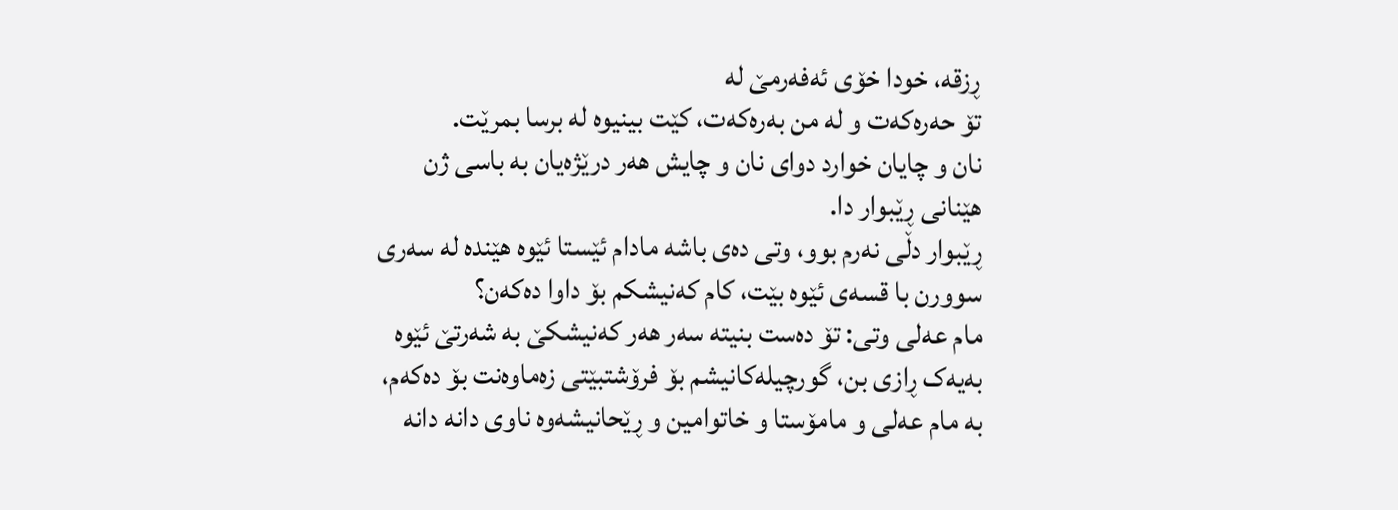ڕزقە، خودا خۆی ئەفەرمێ لە
تۆ حەرەکەت و لە من بەرەکەت، کێت بینیوە لە برسا بمرێت.
نان و چایان خوارد دوای نان و چایش هەر درێژەیان بە باسی ژن
هێنانی ڕێبوار دا.
ڕێبوار دڵی نەرم بوو، وتی دەی باشە مادام ئێستا ئێوە هێندە لە سەری
سوورن با قسەی ئێوە بێت، کام کەنیشکم بۆ داوا دەکەن؟
مام عەلی وتی: تۆ دەست بنیتە سەر هەر کەنیشکێ بە شەرتێ ئێوە
بەیەک ڕازی بن، گورچیلەکانیشم بۆ فرۆشتبێتی زەماوەنت بۆ دەکەم،
بە مام عەلی و مامۆستا و خاتوامین و ڕێحانیشەوە ناوی دانە دانە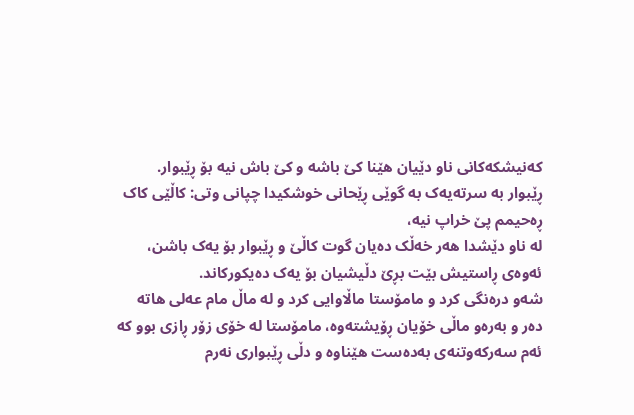کەنیشکەکانی ناو دێیان هێنا کێ باشە و کێ باش نیە بۆ ڕێبوار.
ڕێبوار بە سرتەیەک بە گوێی ڕێحانی خوشکیدا چپانی وتی: کاڵێی کاک
ڕەحیمم پێ خراپ نیە،
لە ناو دێشدا هەر خەڵک دەیان گوت کاڵێ و ڕێبوار بۆ یەک باشن،
ئەوەی ڕاستیش بێت بڕێ دڵیشیان بۆ یەک دەیکورکاند.
شەو درەنگی کرد و مامۆستا ماڵاوایی کرد و لە ماڵ مام عەلی هاتە
دەر و بەرەو ماڵی خۆیان ڕۆیشتەوە، مامۆستا لە خۆی زۆر ڕازی بوو کە
ئەم سەرکەوتنەی بەدەست هێناوە و دڵی ڕێبواری نەرم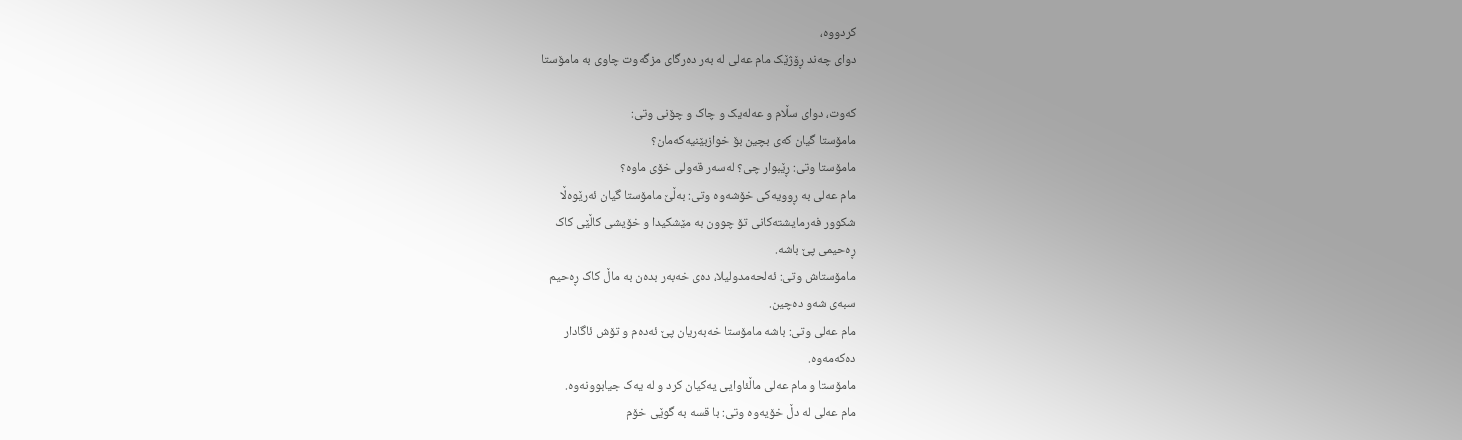کردووە،
دوای چەند ڕۆژێک مام عەلی لە بەر دەرگای مزگەوت چاوی بە مامۆستا

کەوت، دوای سڵام و عەلەیک و چاک و چۆنی وتی:
مامۆستا گیان کەی بچین بۆ خوازبێنیەکەمان؟
مامۆستا وتی: ڕێبوار چی؟ لەسەر قەولی خۆی ماوە؟
مام عەلی بە ڕوویەکی خۆشەوە وتی: بەڵێ مامۆستا گیان ئەرێوەڵا
شکوور فەرمایشتەکانی تۆ چوون بە مێشکیدا و خۆیشی کاڵێی کاک
ڕەحیمی پێ باشە.
مامۆستاش وتی: ئەلحەمدولیلا، دەی خەبەر بدەن بە ماڵ کاک ڕەحیم
سبەی شەو دەچین.
مام عەلی وتی: باشە مامۆستا خەبەریان پێ ئەدەم و تۆش ئاگادار
دەکەمەوە.
مامۆستا و مام عەلی ماڵئاوایی یەکیان کرد و لە یەک جیابوونەوە.
مام عەلی لە دڵ خۆیەوە وتی: با قسە بە گوێی خۆم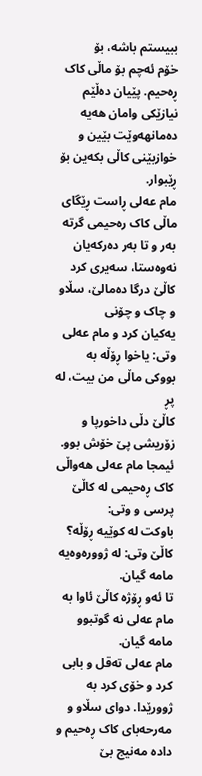ببیستم باشە، بۆ
خۆم ئەچم بۆ ماڵی کاک ڕەحیم. پێیان دەڵێم نیازێکی وامان هەیە
دەمانهەوێت بێین و خوازبێنی کاڵی بکەین بۆ ڕێبوار.
مام عەلی ڕاست ڕێگای ماڵی کاک رەحیمی گرتە بەر و تا بەر دەرکەیان
نەوەستا، سەیری کرد کاڵێ درگا دەمالێ، سڵاو و چاک و چۆنی
یەکیان کرد و مام عەلی وتی: یاخوا ڕۆڵە بە بووکی ماڵی من بیت، لە پڕ
کاڵێ دڵی داخورپا و زۆریشی پێ خۆش بوو.
ئیمجا مام عەلی هەواڵی کاک ڕەحیمی لە کاڵێ پرسی و وتی:
باوکت لە کوێیە ڕۆڵە؟
کاڵێ وتی: لە ژوورەوەیە مامە گیان.
تا ئەو ڕۆژە کاڵێ ئاوا بە مام عەلی نە گوتبوو مامە گیان.
مام عەلی تەقل و بابی کرد و خۆی کرد بە ژوورێدا. دوای سڵاو و
مەرحەبای کاک ڕەحیم و دادە مەنیج بێ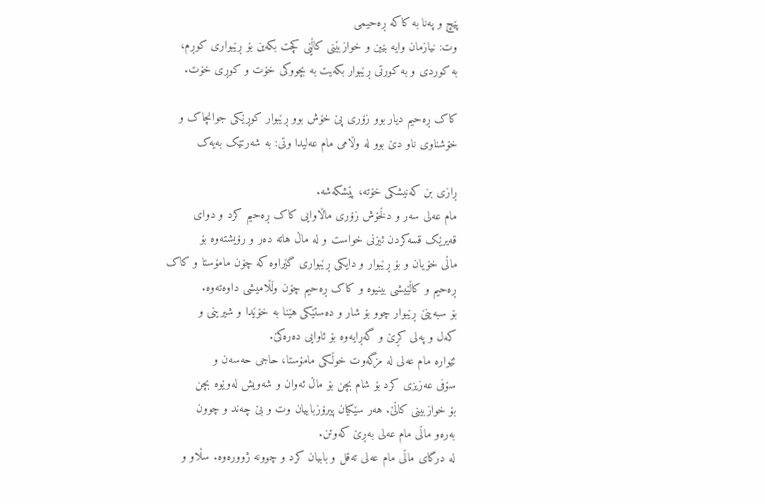پێچ و پەنا بە کاکە ڕەحیمی
وت: نیازمان وایە بێین و خوازبێنی کاڵێی كچت بکەین بۆ ڕێبواری کوڕم،
بە کوردی و بە کورتی ڕێبوار بکەیت بە بچووکی خۆت و کوڕی خۆت.

کاک ڕەحیم دیار بوو زۆری پێ خۆش بوو ڕێبوار کوڕێکی جوانچاک و
خۆشناوی ناو دێ بوو لە وڵامی مام عەلیدا وتی: بە شەرتێک بەیەک

ڕازی بن کەنیشکی خۆتە، پێشکەشە.
مام عەلی سەر و دڵخۆش زۆری ماڵاوایی کاک ڕەحیم کرد و دوای
قەیرێک قسەکردن ئیزنی خواست و لە ماڵ هاتە دەر و رۆیشتەوە بۆ
ماڵی خۆیان و بۆ ڕێبوار و دایکی ڕێبواری گێراوە کە چۆن مامۆستا و کاک
ڕەحیم و کاڵێیشی بینیوە و کاک ڕەحیم چۆن وڵڵامیشی داوەتەوە.
بۆ سبەینێ ڕێبوار چوو بۆ شار و دەستێکی هێنا بە خۆێدا و شیرینی و
کەل و پەلی کڕێ و گەڕایەوە بۆ ئاوایی دەرەکێ.
ئێوارە مام عەلی لە مزگەوت خوڵکی مامۆستا، حاجی حەسەن و
سۆفی عەزیزی کرد بۆ شام بچن بۆ ماڵ ئەوان و شەویش لەوێوە بچن
بۆ خوازبینی کاڵێ. هەر سێکیان پیرۆزباییان وت و بێ چەند و چوون
بەرەو ماڵی مام عەلی بەڕێ کەوتن.
لە درگای ماڵی مام عەلی تەقل و بابیان کرد و چوونە ژوورەوە. سڵاو و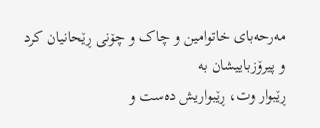مەرحەبای خاتوامین و چاک و چۆنی ڕێحانیان کرد و پیرۆزباییشان بە
ڕێبوار وت، ڕێبواریش دەست و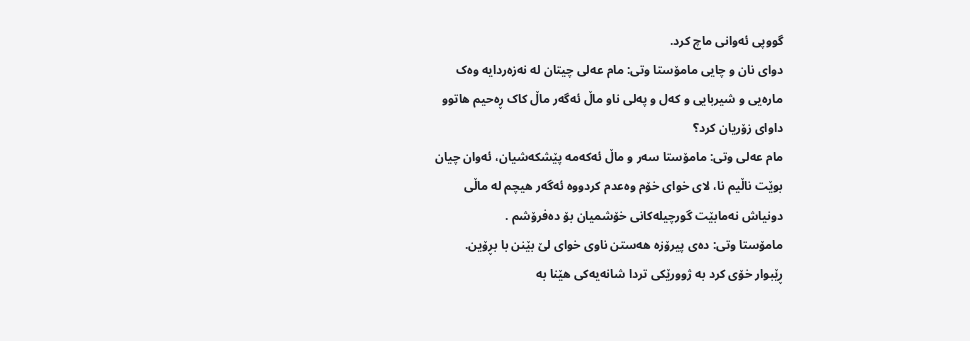گووپی ئەوانی ماچ کرد.
دوای نان و چایی مامۆستا وتی: مام عەلی چیتان لە نەزەردایە وەک
مارەیی و شیربایی و کەل و پەلی ناو ماڵ ئەگەر ماڵ کاک ڕەحیم هاتوو
داوای زۆریان کرد؟
مام عەلی وتی: مامۆستا سەر و ماڵ ئەکەمە پێشکەشیان، ئەوان چیان
بوێت ناڵیم نا، لای خوای خۆم وەعدم کردووە ئەگەر هیچم لە ماڵی
دونیاش نەمابێت گورچیلەکانی خۆشمیان بۆ دەفرۆشم .
مامۆستا وتی: دەی پیرۆزە هەستن ناوی خوای لێ بێنن با بڕۆین.
ڕێبوار خۆی کرد بە ژوورێکی تردا شانەیەکی هێنا بە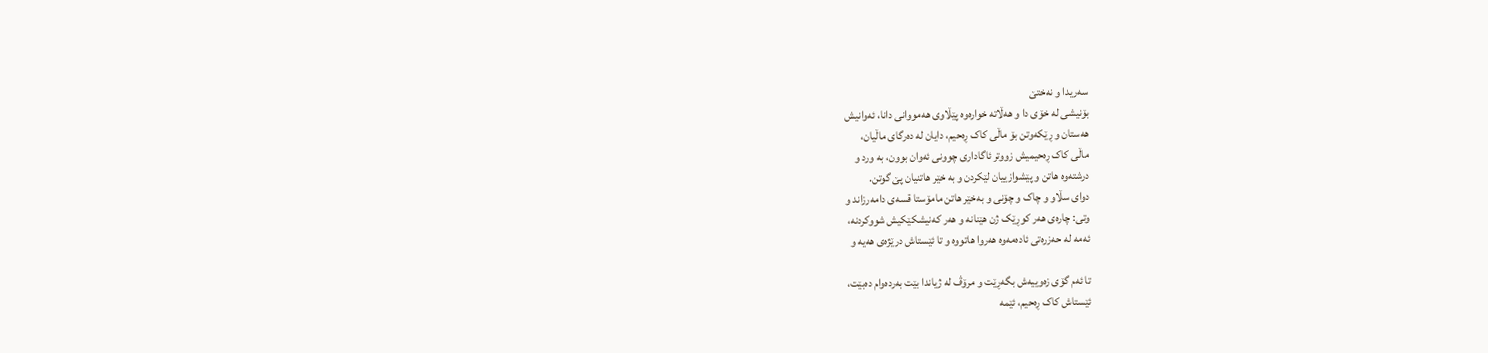سەریدا و نەختێ
بۆنیشی لە خۆی دا و هەڵاتە خوارەوە پێڵاوی هەمووانی دانا، ئەوانیش
هەستان و ڕێکەوتن بۆ ماڵی کاک ڕەحیم، دایان لە دەرگای ماڵیان،
ماڵی کاک ڕەحیمیش زووتر ئاگاداری چوونی ئەوان بوون، بە ورد و
درشتەوە هاتن و پێشوازییان لێکردن و بە خێر هاتنیان پێ گوتن.
دوای سڵاو و چاک و چۆنی و بەخێر هاتن مامۆستا قسەی دامەرزاند و
وتی: چارەی هەر کوڕێک ژن هێنانە و هەر کەنیشکێکیش شووکردنە،
ئەمە لە حەزرەتی ئادەمەوە هەروا هاتووە و تا ئێستاش درێژەی هەیە و

تا ئەم گۆی زەوییەش بگەڕێت و مرۆڤ لە ژیاندا بێت بەردەوام دەبێت،
ئێستاش کاک ڕەحیم، ئێمە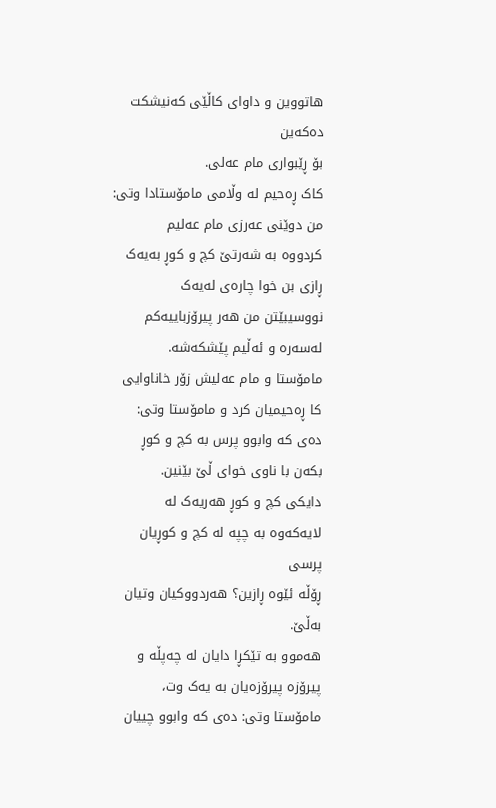هاتووین و داوای کاڵێی كەنیشکت دەکەین
بۆ ڕێبواری مام عەلی.
کاک ڕەحیم لە وڵامی مامۆستادا وتی: من دوێنی عەرزی مام عەلیم
کردووە بە شەرتێ کچ و کوڕ بەیەک ڕازی بن خوا چارەی لەیەک
نووسیبێتن من هەر پیرۆزباییەکم لەسەرە و ئەڵیم پێشکەشە.
مامۆستا و مام عەلیش زۆر خاناوایی کا ڕەحیمیان کرد و مامۆستا وتی:
دەی کە وابوو پرس بە کچ و کوڕ بکەن با ناوی خوای ڵێ بێنین.
دایکی کچ و کوڕ هەریەک لە لایەکەوە بە چپە لە کچ و کوڕیان پرسی
ڕۆڵە ئێوە ڕازین؟ هەردووکیان وتیان بەڵێ.
هەموو بە تێکڕا دایان لە چەپڵە و پیرۆزە پیرۆزەیان بە یەک وت،
مامۆستا وتی: دەی کە وابوو چییان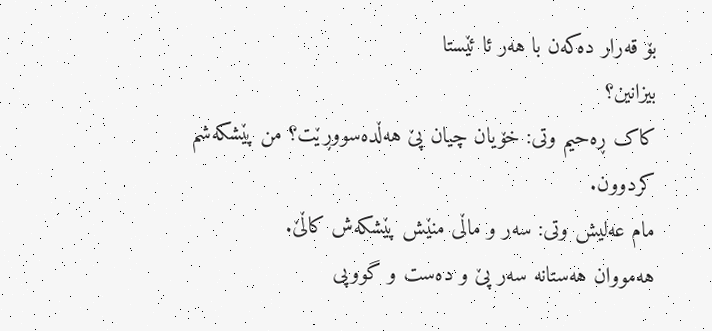بۆ قەرار دەکەن با هەر ئا ئێستا
بیزانین؟
کاک ڕەحیم وتی: خۆیان چیان پێ هەڵدەسووڕێت؟ من پێشکەشم
کردوون.
مام عەلیش وتی: سەر و ماڵی منێش پێشکەش کاڵێ.
هەمووان هەستانە سەر پێ و دەست و گووپی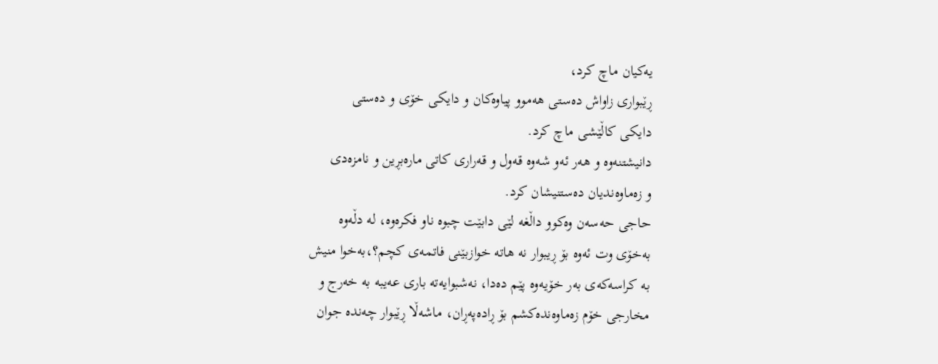یەکیان ماچ کرد،
ڕێبواری زاواش دەستی هەموو پیاوەکان و دایکی خۆی و دەستی
دایکی کاڵێشی ماچ کرد.
دانیشتنەوە و هەر ئەو شەوە قەول و قەراری کاتی مارەبڕین و نامزەدی
و زەماوەندیان دەستنیشان کرد.
حاجی حەسەن وەکوو داڵغە لێی دابێت چبوە ناو فکرەوە، لە دڵەوە
بەخۆی وت ئەوە بۆ ڕیبوار نە هاتە خوازبێنی فاتمەی کچم؟،بەخوا منیش
بە کراسەکەی بەر خۆیەوە پێم دەدا، نەشبوایەتە باری عەیبە بە خەرج و
مخارجی خۆم زەماوەندەکشم بۆ ڕادەپەڕان، ماشەڵا ڕێبوار چەندە جوان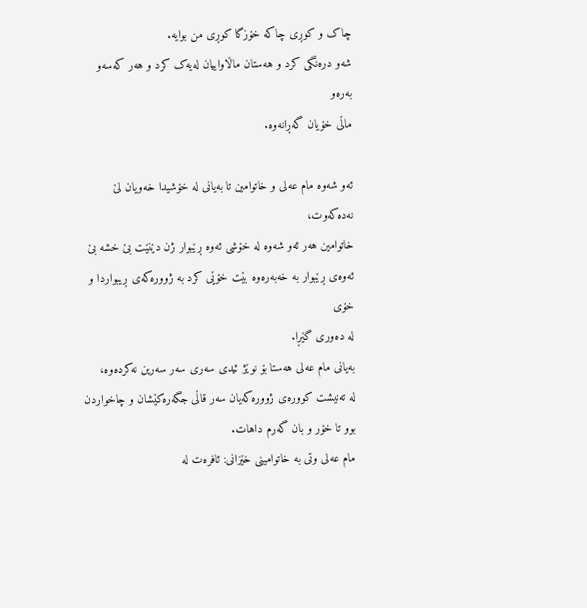چاک و کوڕی چاکە خۆزگا کوڕی من بوایە.
شەو درەنگی کرد و هەستان ماڵاواییان لەیەک کرد و هەر کەسەو بەرەو
ماڵی خۆیان گەڕانەوە.

ئەو شەوە مام عەلی و خاتوامین تا بەیانی لە خۆشیدا خەویان لێ
نەدەکەوت،
خاتوامین هەر ئەو شەوە لە خۆشی ئەوە ڕێبوار ژن دێنێت بێ خشە بێ
ئەوەی ڕێبوار بە خەبەرەوە بێت خۆێی کرد بە ژوورەکەی ڕیبواردا و خۆی
لە دەوری گێڕا.
بەیانی مام عەلی هەستا بۆ نوێژ ئیدی سەری سەر سەرین نەکردەوە،
لە تەنیشت کوورەی ژوورەکەیان سەر قاڵی جگەرەکێشان و چاخواردن
بوو تا خۆر و بان گەرم داهات.
مام عەلی وتی بە خاتوامینی خێزانی: ئافرەت لە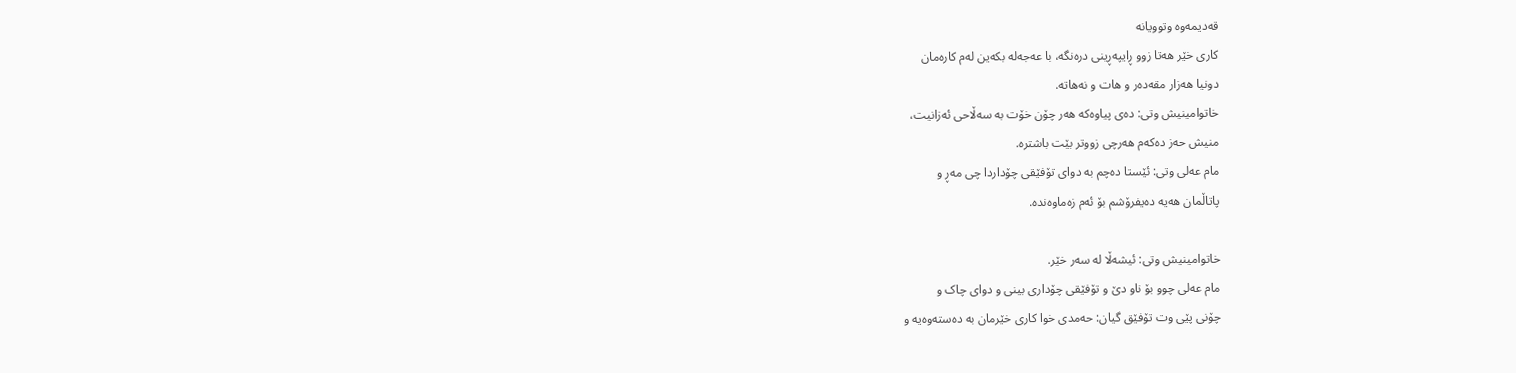قەدیمەوە وتوویانە
کاری خێر هەتا زوو ڕایپەڕینی درەنگە، با عەجەلە بکەین لەم کارەمان
دونیا هەزار مقەدەر و هات و نەهاتە.
خاتوامینیش وتی: دەی پیاوەکە هەر چۆن خۆت بە سەڵاحی ئەزانیت،
منیش حەز دەکەم هەرچی زووتر بێت باشترە.
مام عەلی وتی: ئێستا دەچم بە دوای تۆفێقی چۆداردا چی مەڕ و
پاتاڵمان هەیە دەیفرۆشم بۆ ئەم زەماوەندە.

خاتوامینیش وتی: ئیشەڵا لە سەر خێر.
مام عەلی چوو بۆ ناو دێ و تۆفێقی چۆداری بینی و دوای چاک و
چۆنی پێی وت تۆفێق گیان: حەمدی خوا کاری خێرمان بە دەستەوەیە و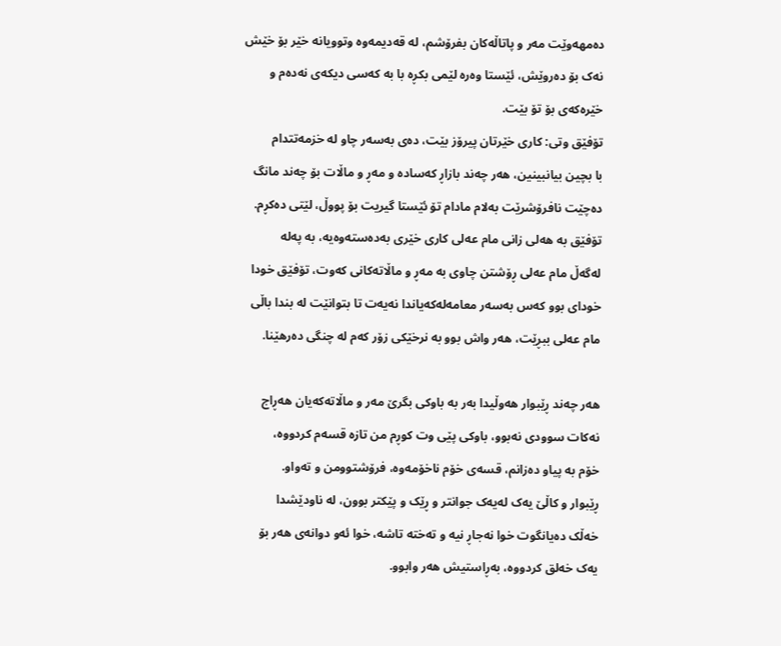دەمهەوێت مەر و پاتاڵەکان بفرۆشم، لە قەدیمەوە وتوویانە خێر بۆ خێش
نەک بۆ دەروێش، ئێستا وەرە لێمی بکڕە با بە کەسی دیکەی نەدەم و
خێرەکەی بۆ تۆ بێت.
تۆفێق وتی: کاری خێرتان پیرۆز بێت، دەی بەسەر چاو لە خزمەتتدام
با بچین بیانبینین، هەر چەند بازاڕ کەسادە و مەڕ و ماڵات بۆ چەند مانگ
دەچێت نافرۆشرێت بەلام مادام تۆ ئێستا گیریت بۆ پووڵ، لێتی دەکڕم.
تۆفێق بە هەلی زانی مام عەلی کاری خێری بەدەستەوەیە، بە پەلە
لەگەڵ مام عەلی ڕۆشتن چاوی بە مەڕ و ماڵاتەکانی کەوت، تۆفێق خودا
خودای بوو کەس بەسەر معامەلەکەیاندا نەیەت تا بتوانێت لە بندا باڵی
مام عەلی ببڕێت، هەر واش بوو بە نرخێکی زۆر کەم لە چنگی دەرهێنا.

هەر چەند ڕێبوار هەوڵیدا بەر بە باوکی بگرێ مەر و ماڵاتەکەیان هەڕاج
نەکات سوودی نەبوو، باوکی پێی وت کوڕم من تازە قسەم کردووە،
خۆم بە پیاو دەزانم، قسەی خۆم ناخۆمەوە، فرۆشتوومن و تەواو.
ڕێبوار و کاڵێ یەک لەیەک جوانتر و ڕێک و پێکتر بوون، لە ناودێشدا
خەڵک دەیانگوت خوا نەجاڕ نیە و تەختە تاشە، خوا ئەو دوانەی هەر بۆ
یەک خەلق کردووە، بەڕاستیش هەر وابوو.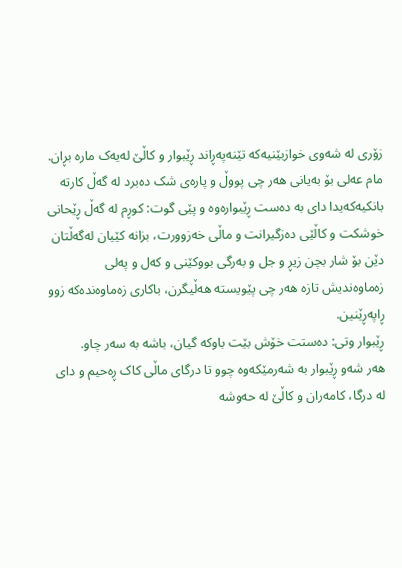زۆری لە شەوی خوازبێنیەکە تێنەپەڕاند ڕێبوار و کاڵێ لەیەک مارە بڕان.
مام عەلی بۆ بەیانی هەر چی پووڵ و پارەی شک دەبرد لە گەڵ کارتە
بانکیەکەیدا دای بە دەست ڕێبوارەوە و پێی گوت: کوڕم لە گەڵ ڕێحانی
خوشکت و کاڵێی دەزگیرانت و ماڵی خەزوورت، بزانە کێیان لەگەڵتان
دێن بۆ شار بچن زیڕ و جل و بەرگی بووکێنی و کەل و پەلی
زەماوەندیش تازە هەر چی پێویستە هەڵیگرن، باکاری زەماوەندەکە زوو
ڕاپەڕێنین.
ڕێبوار وتی: دەستت خۆش بێت باوکە گیان، باشە بە سەر چاو.
هەر شەو ڕێبوار بە شەرمێکەوە چوو تا درگای ماڵی کاک ڕەحیم و دای
لە درگا، کامەران و کاڵێ لە حەوشە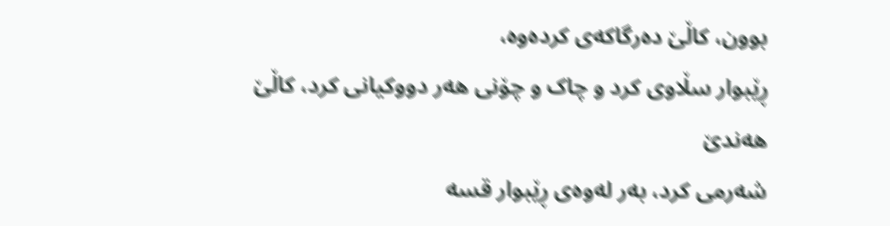بوون، کاڵێ دەرگاکەی کردەوە،
ڕێبوار سڵاوی کرد و چاک و چۆنی هەر دووکیانی کرد، کاڵێ هەندێ
شەرمی کرد، بەر لەوەی ڕێبوار قسە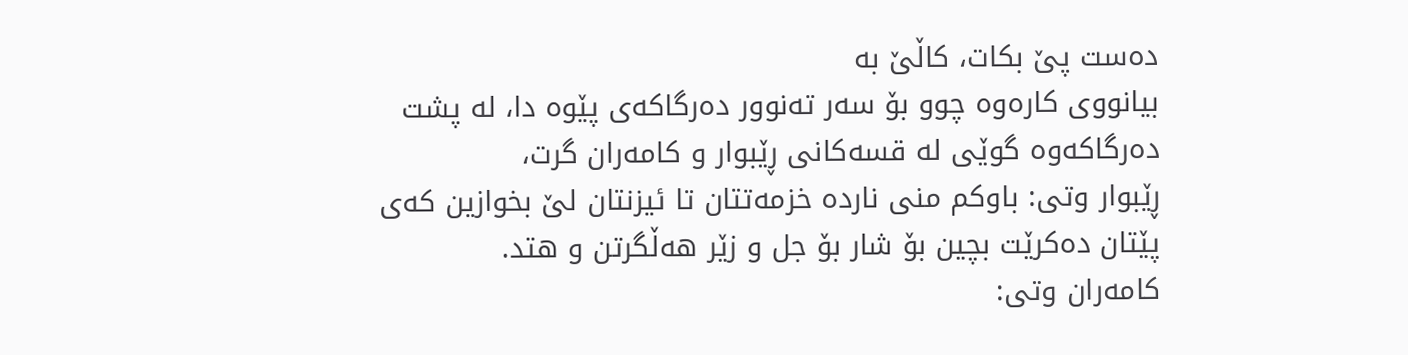دەست پێ بکات، کاڵێ بە
بیانووی کارەوە چوو بۆ سەر تەنوور دەرگاکەی پێوە دا، لە پشت
دەرگاکەوە گوێی لە قسەکانی ڕێبوار و کامەران گرت،
ڕێبوار وتی: باوکم منی ناردە خزمەتتان تا ئیزنتان لێ بخوازین کەی
پێتان دەکرێت بچین بۆ شار بۆ جل و زێر هەڵگرتن و هتد.
کامەران وتی: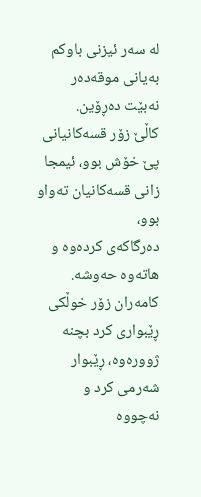لە سەر ئیزنی باوکم بەیانی موقەدەر نەبێت دەڕۆین.
کاڵێ زۆر قسەکانیانی پێ خۆش بوو، ئیمجا زانی قسەکانیان تەواو بوو،
دەرگاکەی کردەوە و هاتەوە حەوشە.
کامەران زۆر خوڵکی ڕێبواری کرد بچنە ژوورەوە، ڕێبوار شەرمی کرد و
نەچووە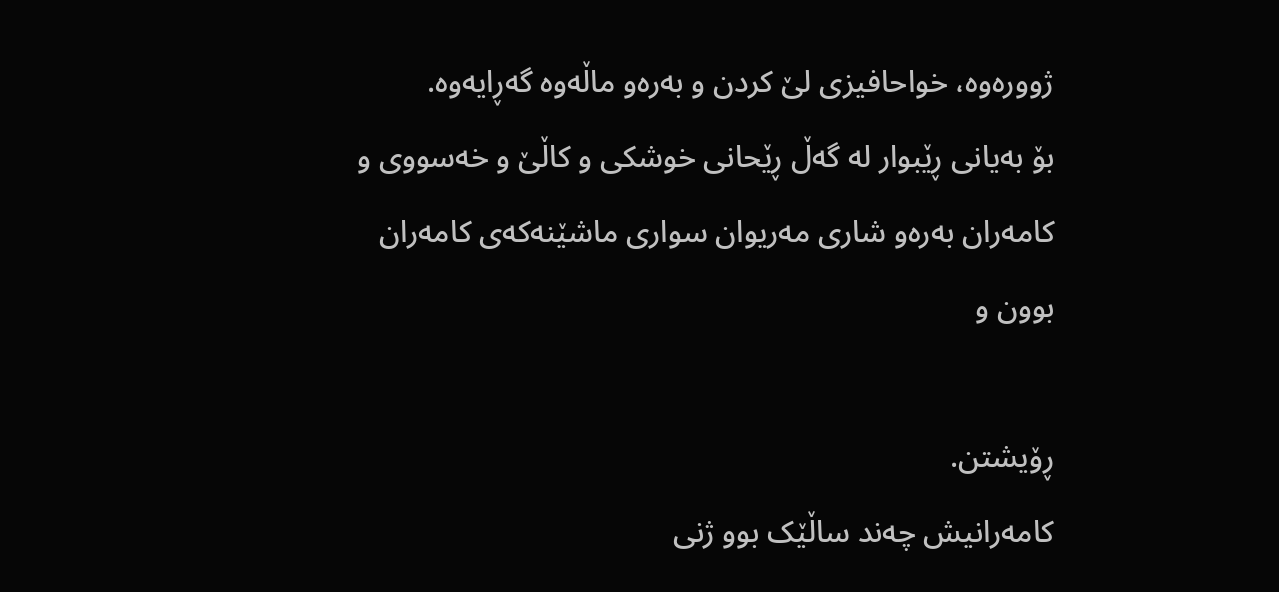ژوورەوە، خواحافیزی لێ کردن و بەرەو ماڵەوە گەڕایەوە.
بۆ بەیانی ڕێبوار لە گەڵ ڕێحانی خوشکی و کاڵێ و خەسووی و
کامەران بەرەو شاری مەریوان سواری ماشێنەکەی کامەران بوون و

ڕۆیشتن.
کامەرانیش چەند ساڵێک بوو ژنی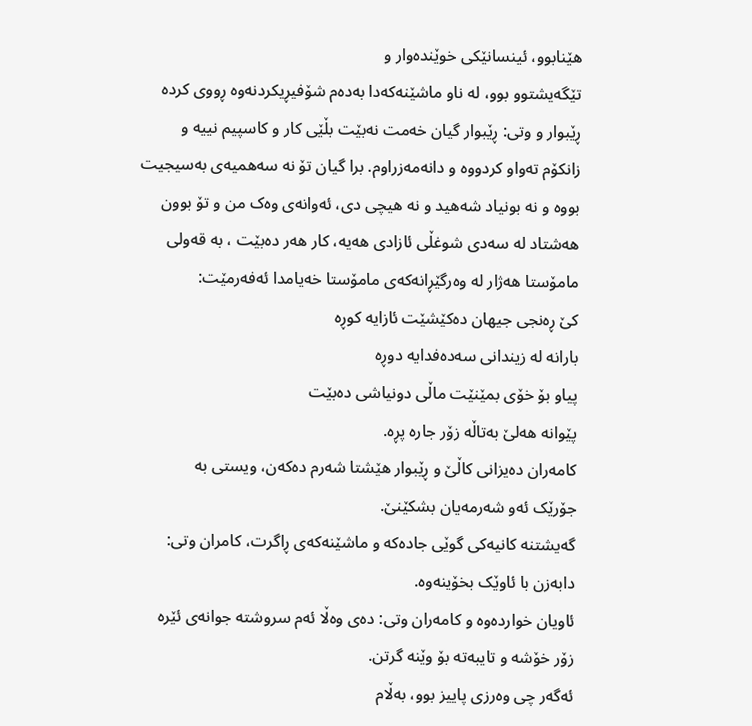هێنابوو، ئینسانێکی خوێندەوار و
تێگەیشتوو بوو، لە ناو ماشێنەکەدا بەدەم شۆفیڕیکردنەوە ڕووی کردە
ڕێبوار و وتی: ڕێبوار گیان خەمت نەبێت بڵێی کار و کاسپیم نییە و
زانکۆم تەواو کردووە و دانەمەزراوم. برا گیان تۆ نە سەهمیەی بەسیجیت
بووە و نە بونیاد شەهید و نە هیچی دی، ئەوانەی وەک من و تۆ بوون
هەشتاد لە سەدی شوغڵی ئازادی هەیە، کار هەر دەبێت ، بە قەولی
مامۆستا هەژار لە وەرگێڕانەکەی مامۆستا خەیامدا ئەفەرمێت:
کێ ڕەنجی جیهان دەکێشێت ئازایە کوڕە
بارانە لە زیندانی سەدەفدایە دوڕە
پیاو بۆ خۆی بمێنێت ماڵی دونیاشی دەبێت
پێوانە هەلێ بەتاڵە زۆر جارە پڕە.
کامەران دەیزانی کاڵێ و ڕێبوار هێشتا شەرم دەکەن، ویستی بە
جۆرێک ئەو شەرمەیان بشکێنێ.
گەیشتنە کانیەکی گوێی جادەکە و ماشێنەکەی ڕاگرت، کامران وتی:
دابەزن با ئاوێک بخۆینەوە.
ئاویان خواردەوە و کامەران وتی: دەی وەڵا ئەم سروشتە جوانەی ئێرە
زۆر خۆشە و تایبەتە بۆ وێنە گرتن.
ئەگەر چی وەرزی پاییز بوو، بەڵام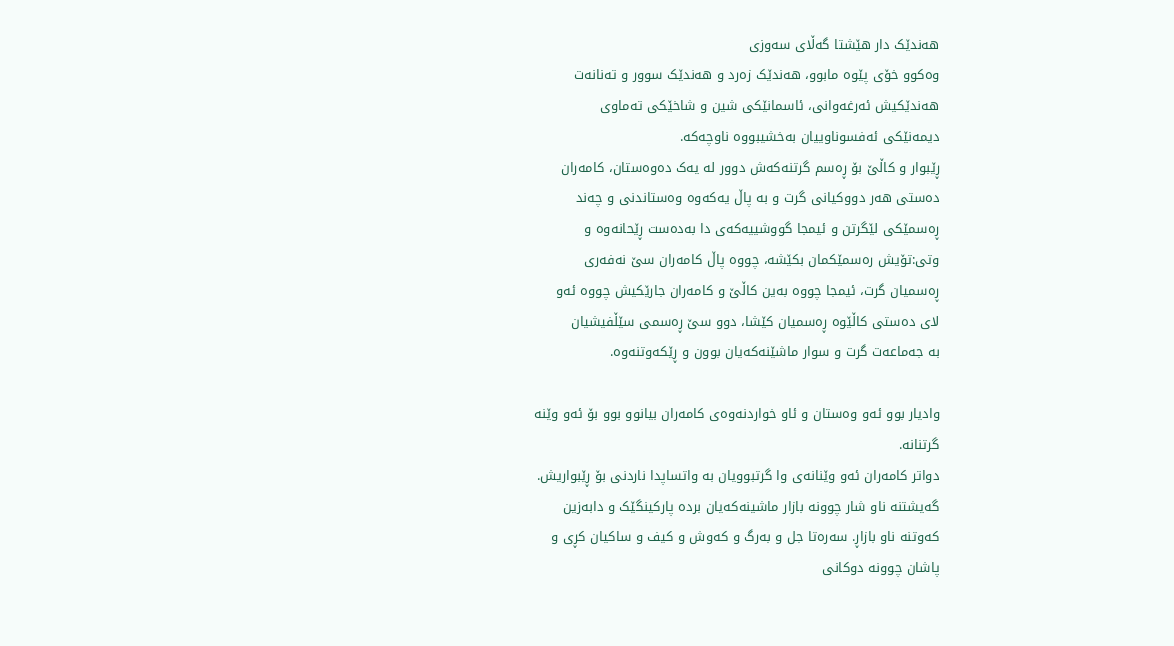هەندێک دار هێشتا گەڵای سەوزی
وەکوو خۆی پێوە مابوو، هەندێک زەرد و هەندێک سوور و تەنانەت
هەندێکیش ئەرغەوانی، ئاسمانێکی شین و شاخێکی تەماوی
دیمەنێکی ئەفسوناوییان بەخشیبووە ناوچەکە.
ڕێبوار و کاڵێ بۆ ڕەسم گرتنەکەش دوور لە یەک دەوەستان، کامەران
دەستی هەر دووکیانی گرت و بە پاڵ یەکەوە وەستاندنی و چەند
ڕەسمێکی لێگرتن و ئیمجا گووشییەکەی دا بەدەست ڕێحانەوە و
وتی:تۆیش رەسمێکمان بکێشە، چووە پاڵ کامەران سێ نەفەری
ڕەسمیان گرت، ئیمجا چووە بەین کاڵێ و کامەران جارێکیش چووە ئەو
لای دەستی کاڵێوە ڕەسمیان کێشا، دوو سێ ڕەسمی سێڵفیشیان
بە جەماعەت گرت و سوار ماشێنەکەیان بوون و ڕێکەوتنەوە.

وادیار بوو ئەو وەستان و ئاو خواردنەوەی کامەران بیانوو بوو بۆ ئەو وێنە
گرتنانە.
دواتر کامەران ئەو وێنانەی وا گرتبوویان بە واتساپدا ناردنی بۆ ڕێبواریش.
گەیشتنە ناو شار چوونە بازار ماشینەکەیان بردە پارکینگێک و دابەزین
کەوتنە ناو بازاڕ. سەرەتا جل و بەرگ و کەوش و کیف و ساکیان کڕی و
پاشان چوونە دوکانی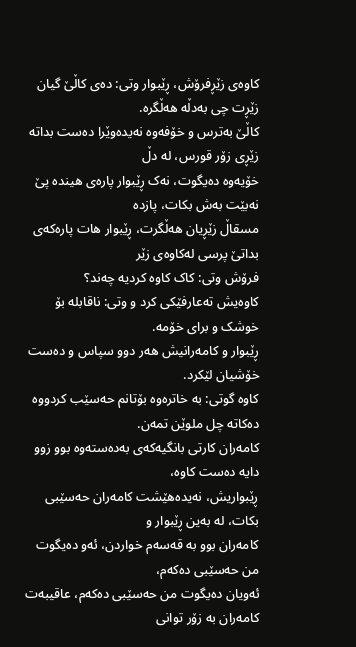کاوەی زێڕفرۆش، ڕێبوار وتی: دەی کاڵێ گیان
زێڕت چی بەدڵە هەڵگرە.
کاڵێ بەترس و خۆفەوە نەیدەوێرا دەست بداتە زێڕی زۆر قورس، لە دڵ
خۆیەوە دەیگوت، نەک ڕێبوار پارەی هیندە پێ نەبێت بەش بکات، پازدە
مسقاڵ زێڕیان هەڵگرت، ڕێبوار هات پارەکەی بداتێ پرسی لەکاوەی زێر
فرۆش وتی: کاک کاوە کردیە چەند؟
کاوەیش تەعارفێکی کرد و وتی: ناقابلە بۆ خوشک و برای خۆمە.
ڕێبوار و کامەرانیش هەر دوو سپاس و دەست خۆشیان لێکرد.
کاوە گوتی: بە خاترەوە بۆتانم حەسێب کردووە دەکاتە چل ملوێن تمەن.
کامەران کارتی بانگیەکەی بەدەستەوە بوو زوو دایە دەست کاوە،
ڕێبواریش، نەیدەهێشت کامەران حەسێبی بکات، لە بەین ڕێبوار و
کامەران بوو بە قەسەم خواردن، ئەو دەیگوت من حەسێبی دەکەم،
ئەویان دەیگوت من حەسێبی دەکەم، عاقیبەت کامەران بە زۆر توانی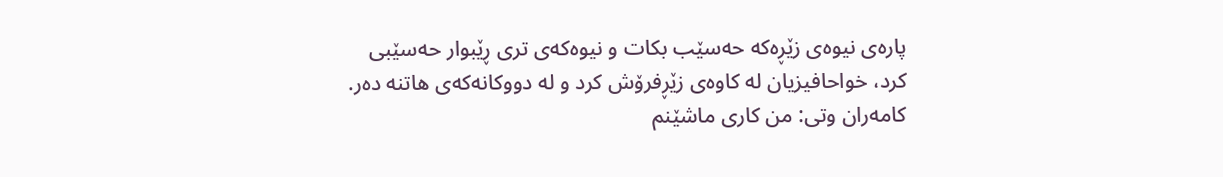پارەی نیوەی زێڕەکە حەسێب بکات و نیوەکەی تری ڕێبوار حەسێبی
کرد، خواحافیزیان لە کاوەی زێڕفرۆش کرد و لە دووکانەکەی هاتنە دەر.
کامەران وتی: من کاری ماشێنم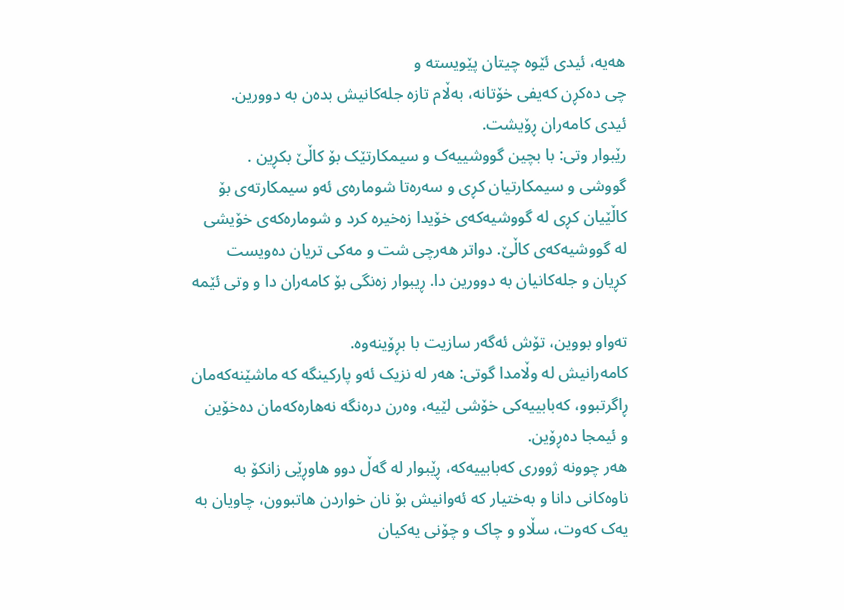هەیە، ئیدی ئێوە چیتان پێویستە و
چی دەکڕن کەیفی خۆتانە، بەڵام تازە جلەکانیش بدەن بە دوورین.
ئیدی کامەران ڕۆیشت.
رێبوار وتی: با بچین گووشییەک و سیمکارتێک بۆ کاڵێ بکڕین .
گووشی و سیمکارتیان کڕی و سەرەتا شومارەی ئەو سیمکارتەی بۆ
کاڵێیان کڕی لە گووشیەکەی خۆیدا زەخیرە کرد و شومارەکەی خۆیشی
لە گووشیەکەی کاڵێ. دواتر هەرچی شت و مەکی تریان دەویست
کڕیان و جلەکانیان بە دوورین دا. ڕیبوار زەنگی بۆ کامەران دا و وتی ئێمە

تەواو بووین، تۆش ئەگەر سازیت با بڕۆینەوە.
کامەرانیش لە وڵامدا گوتی: هەر لە نزیک ئەو پارکینگە کە ماشێنەکەمان
ڕاگرتبوو، کەبابییەکی خۆشی لێیە، وەرن درەنگە نەهارەکەمان دەخۆین
و ئیمجا دەڕۆین.
هەر چوونە ژووری کەبابییەکە، ڕێبوار لە گەڵ دوو هاوڕێی زانکۆ بە
ناوەکانی دانا و بەختیار کە ئەوانیش بۆ نان خواردن هاتبوون، چاویان بە
یەک کەوت، سڵاو و چاک و چۆنی یەکیان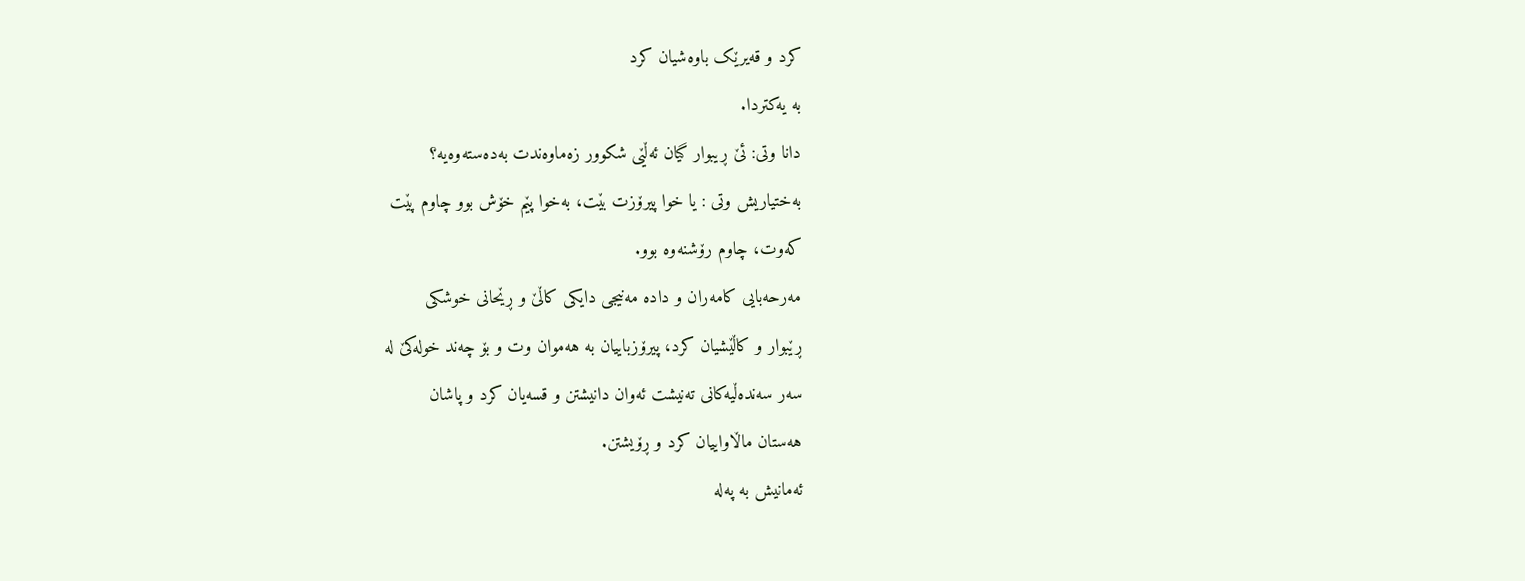کرد و قەیرێک باوەشیان کرد
بە یەکتردا.
دانا وتی: ئێ ڕیبوار گیان ئەڵێی شکوور زەماوەندت بەدەستەوەیە؟
بەختیاریش وتی : یا خوا پیرۆزت بێت، بەخوا پێم خۆش بوو چاوم پێت
کەوت، چاوم رۆشنەوە بوو.
مەرحەبایی کامەران و دادە مەنیجی دایکی کاڵێ و ڕێحانی خوشکی
ڕێبوار و کاڵێشیان کرد، پیرۆزباییان بە هەموان وت و بۆ چەند خولەکێ لە
سەر سەندەڵیەکانی تەنیشت ئەوان دانیشتن و قسەیان کرد و پاشان
هەستان ماڵاواییان کرد و ڕۆیشتن.
ئەمانیش بە پەلە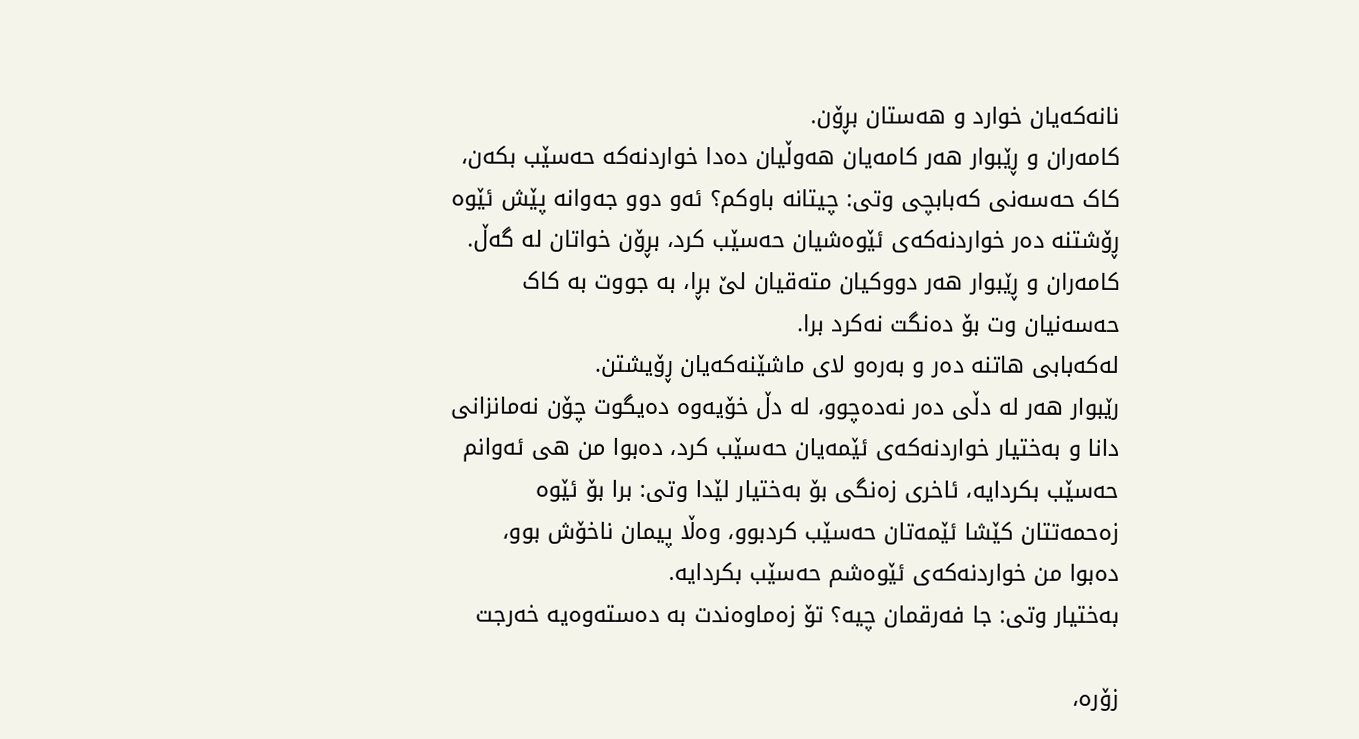نانەکەیان خوارد و هەستان بڕۆن.
کامەران و ڕێبوار هەر کامەیان هەوڵیان دەدا خواردنەکە حەسێب بکەن،
کاک حەسەنی کەبابچی وتی: چیتانە باوکم؟ ئەو دوو جەوانە پێش ئێوە
ڕۆشتنە دەر خواردنەکەی ئێوەشیان حەسێب کرد، بڕۆن خواتان لە گەڵ.
کامەران و ڕێبوار هەر دووکیان متەقیان لێ بڕا، بە جووت بە کاک
حەسەنیان وت بۆ دەنگت نەکرد برا.
لەکەبابی هاتنە دەر و بەرەو لای ماشێنەکەیان ڕۆیشتن.
رێبوار هەر لە دڵی دەر نەدەچوو، لە دڵ خۆیەوە دەیگوت چۆن نەمانزانی
دانا و بەختیار خواردنەکەی ئێمەیان حەسێب کرد، دەبوا من هی ئەوانم
حەسێب بکردایە، ئاخری زەنگی بۆ بەختیار لێدا وتی: برا بۆ ئێوە
زەحمەتتان کێشا ئێمەتان حەسێب کردبوو، وەڵا پیمان ناخۆش بوو،
دەبوا من خواردنەکەی ئێوەشم حەسێب بکردایە.
بەختیار وتی: جا فەرقمان چیە؟ تۆ زەماوەندت بە دەستەوەیە خەرجت

زۆرە،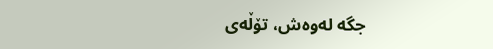جگە لەوەش، تۆڵەی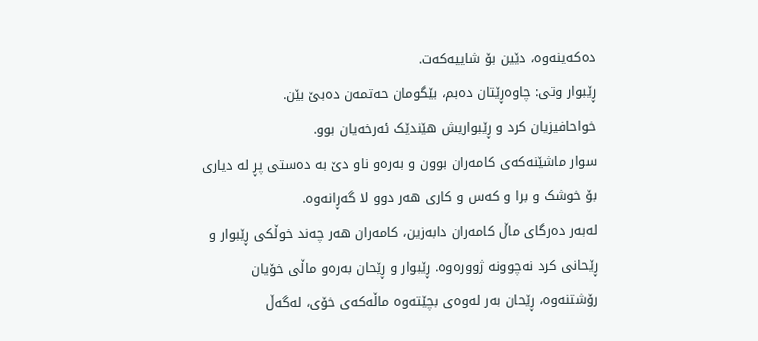دەکەینەوە، دێین بۆ شاییەکەت.
ڕێبوار وتی: چاوەڕێتان دەبم، بێگومان حەتمەن دەبێ بێن.
خواحافیزیان کرد و ڕێبواریش هێندێک ئەرخەیان بوو.
سوار ماشێنەکەی کامەران بوون و بەرەو ناو دێ بە دەستی پڕ لە دیاری
بۆ خوشک و برا و کەس و کاری هەر دوو لا گەڕانەوە.
لەبەر دەرگای ماڵ کامەران دابەزین، کامەران هەر چەند خوڵکی ڕێبوار و
ڕێحانی کرد نەچوونە ژوورەوە. ڕێبوار و ڕێحان بەرەو ماڵی خۆیان
رۆشتنەوە، ڕێحان بەر لەوەی بچێتەوە ماڵەکەی خۆی، لەگەڵ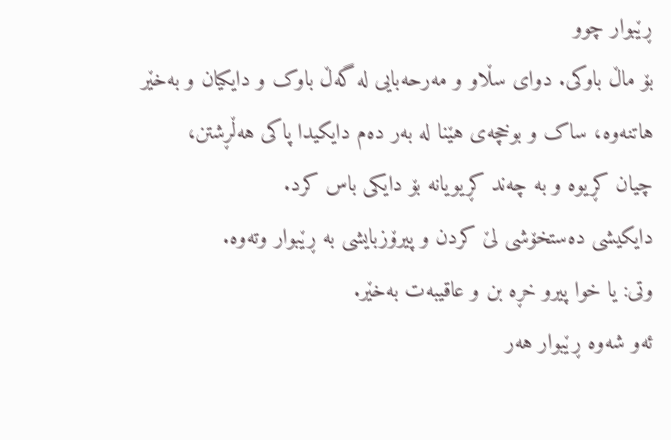ڕێبوار چوو
بۆ ماڵ باوکی. دوای سڵاو و مەرحەبایی لە گەڵ باوک و دایکیان و بەخێر
هاتنەوە، ساک و بوخچەی هێنا لە بەر دەم دایکیدا پاکی هەڵڕشتن،
چیان کڕیوە و بە چەند کڕیویانە بۆ دایکی باس کرد.
دایکیشی دەستخۆشی لێ کردن و پیرۆزبایشی بە ڕێبوار وتەوە.
وتی: یا خوا پیرو خڕە بن و عاقیبەت بەخێر.
ئەو شەوە ڕێبوار هەر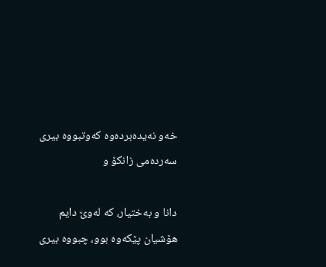خەو نەیدەبردەوە کەوتبووە بیری سەردەمی زانکۆ و

دانا و بەختیار، کە لەوێ دایم هۆشیان پێکەوە بوو، چبووە بیری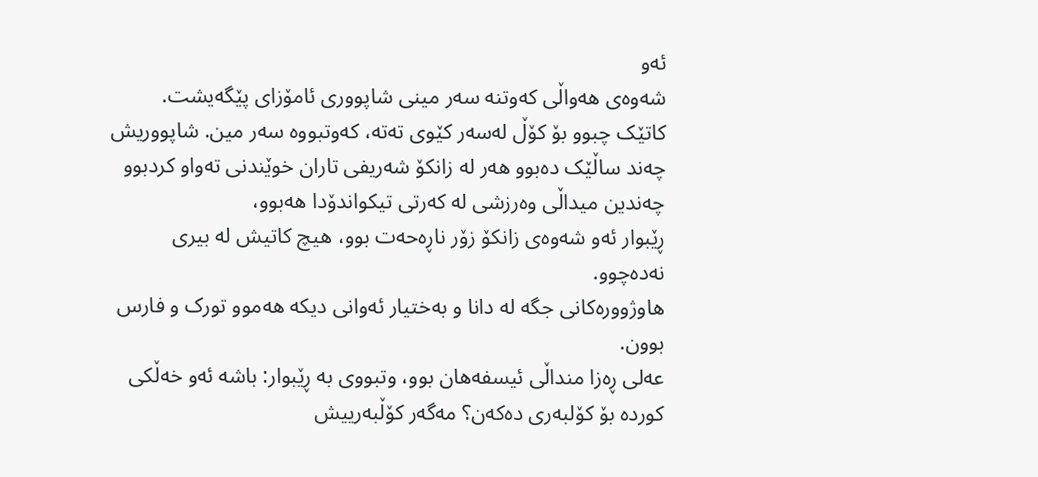ئەو
شەوەی هەواڵی کەوتنە سەر مینی شاپووری ئامۆزای پێگەیشت.
کاتێک چبوو بۆ کۆڵ لەسەر کێوی تەتە، کەوتبووە سەر مین. شاپووریش
چەند ساڵێک دەبوو هەر لە زانکۆ شەریفی تاران خوێندنی تەواو کردبوو
چەندین میداڵی وەرزشی لە کەرتی تیکواندۆدا هەبوو،
ڕێبوار ئەو شەوەی زانکۆ زۆر ناڕەحەت بوو، هیچ کاتیش لە بیری
نەدەچوو.
هاوژوورەکانی جگە لە دانا و بەختیار ئەوانی دیکە هەموو تورک و فارس
بوون.
عەلی ڕەزا منداڵی ئیسفەهان بوو، وتبووی بە ڕێبوار: باشە ئەو خەڵکی
کوردە بۆ کۆلبەری دەکەن؟ مەگەر کۆڵبەرییش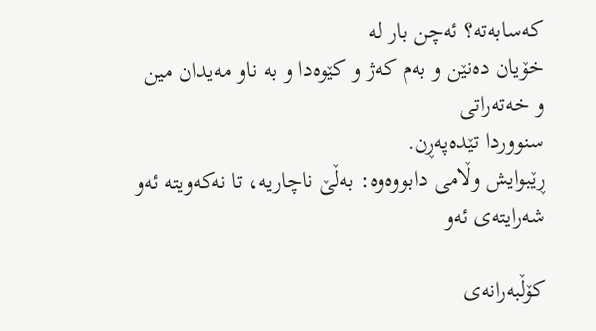کەسابەتە؟ ئەچن بار لە
خۆیان دەنێن و بەم کەژ و کێوەدا و بە ناو مەیدان مین و خەتەراتی
سنووردا تێدەپەڕن.
ڕێبوایش وڵامی دابووەوە: بەڵێ ناچاریە، تا نەکەویتە ئەو شەرایتەی ئەو

کۆڵبەرانەی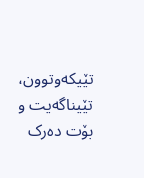تێیکەوتوون، تێیناگەیت و بۆت دەرک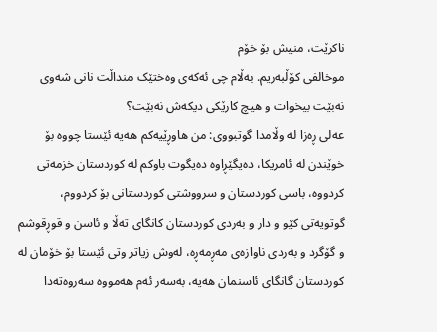ناکرێت، منیش بۆ خۆم
موخالفی کۆڵبەریم. بەڵام چی ئەکەی وەختێک منداڵت نانی شەوی
نەبێت بیخوات و هیچ کارێکی دیکەش نەبێت؟
عەلی ڕەزا لە وڵامدا گوتبووی: من هاوڕێیەکم هەیە ئێستا چووە بۆ
خوێندن لە ئامریکا، دەیگێڕاوە دەیگوت باوکم لە کوردستان خزمەتی
کردووە، باسی کوردستان و سرووشتی کوردستانی بۆ کردووم،
گوتویەتی کێو و دار و بەردی کوردستان کانگای تەڵا و ئاسن و قوڕقوشم
و گۆگرد و بەردی ناوازەی مەڕمەڕە، لەوش زیاتر وتی ئێستا بۆ خۆمان لە
کوردستان گانگای ئاسنمان هەیە، بەسەر ئەم هەمووە سەروەتەدا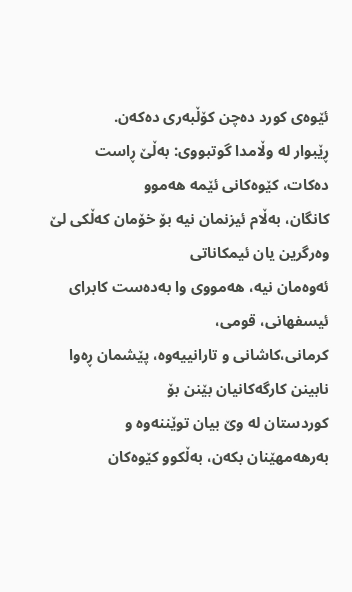ئێوەی کورد دەچن کۆڵبەری دەکەن.
ڕێبوار لە وڵامدا گوتبووی: بەڵێ ڕاست دەکات، کێوەکانی ئێمە هەموو
کانگان، بەڵام ئیزنمان نیە بۆ خۆمان کەڵکی لێ وەرگرین یان ئیمکاناتی
ئەوەمان نیە، هەمووی وا بەدەست کابرای ئیسفهانی، قومی،
کرمانی،کاشانی و تارانییەوە، پێشمان ڕەوا نابینن کارگەکانیان بێنن بۆ
کوردستان لە وێ بیان توێننەوە و بەرهەمهێنان بکەن، بەڵکوو کێوەکان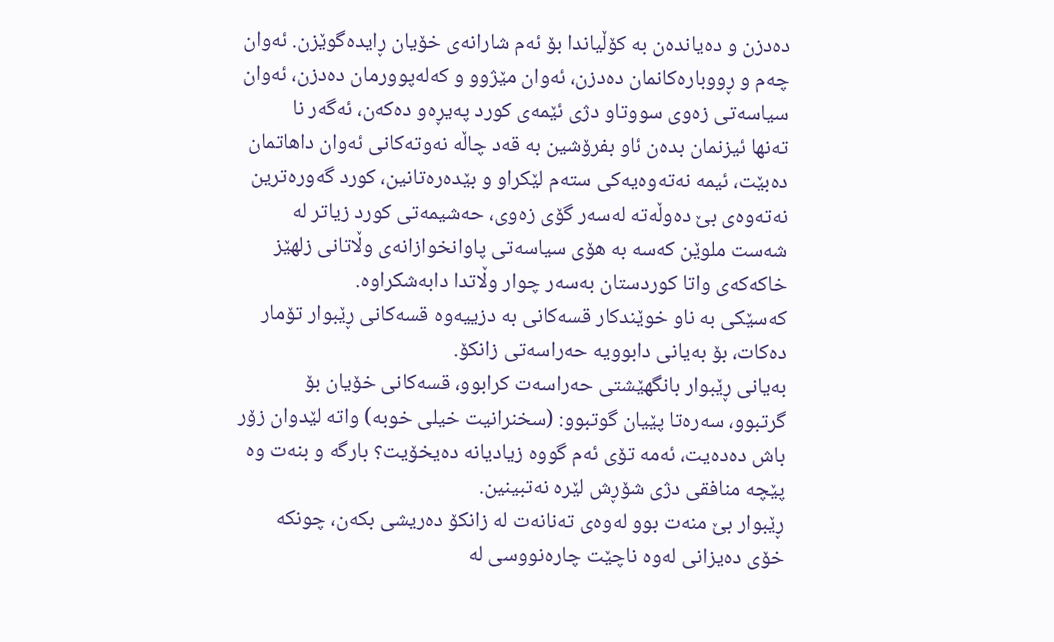دەدزن و دەیاندەن بە کۆڵیاندا بۆ ئەم شارانەی خۆیان ڕایدەگوێزن. ئەوان
چەم و ڕووبارەکانمان دەدزن، ئەوان مێژوو و کەلەپوورمان دەدزن، ئەوان
سیاسەتی زەوی سووتاو دژی ئێمەی کورد پەیڕەو دەکەن، ئەگەر نا
تەنها ئیزنمان بدەن ئاو بفرۆشین بە قەد چاڵە نەوتەکانی ئەوان داهاتمان
دەبێت، ئیمە نەتەوەیەکی ستەم لێکراو و بێدەرەتانین، کورد گەورەترین
نەتەوەی بێ دەوڵەتە لەسەر گۆی زەوی، حەشیمەتی کورد زیاتر لە
شەست ملوێن کەسە بە هۆی سیاسەتی پاوانخوازانەی وڵاتانی زلهێز
خاکەکەی واتا کوردستان بەسەر چوار وڵاتدا دابەشکراوە.
کەسێکی بە ناو خوێندکار قسەکانی بە دزییەوە قسەکانی ڕێبوار تۆمار
دەکات، بۆ بەیانی دابوویە حەراسەتی زانکۆ.
بەیانی ڕێبوار بانگهێشتی حەراسەت کرابوو، قسەکانی خۆیان بۆ
گرتبوو، سەرەتا پێیان گوتبوو: (سخنرانیت خیلی خوبە) واتە لێدوان زۆر
باش دەدەیت، ئەمە تۆی ئەم گووە زیادیانە دەیخۆیت؟ بارگە و بنەت وە
پێچە منافقی دژی شۆڕش لێرە نەتبینین.
ڕێبوار بێ منەت بوو لەوەی تەنانەت لە زانکۆ دەریشی بکەن، چونکە
خۆی دەیزانی لەوە ناچێت چارەنووسی لە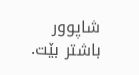شاپوور باشتر بێت.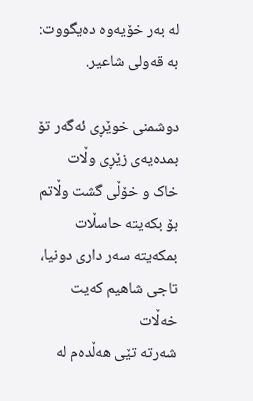لە بەر خۆیەوە دەیگووت: بە قەولی شاعیر.

دوشمنی خوێڕی ئەگەر تۆ بمدەیەی زێڕی وڵات
خاک و خۆڵی گشت وڵاتم بۆ بکەیتە حاسڵات
بمکەیتە سەر داری دونیا، تاجی شاهیم کەیت خەڵات
شەرتە تێی هەڵدەم لە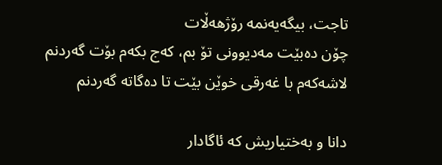تاجت، بیگەیەنمە رۆژهەڵات
چۆن دەبێت مەدیوونی تۆ بم، کەج بکەم بۆت گەردنم
لاشەکەم با غەرقی خوێن بێت تا دەگاتە گەردنم

دانا و بەختیاریش کە ئاگادار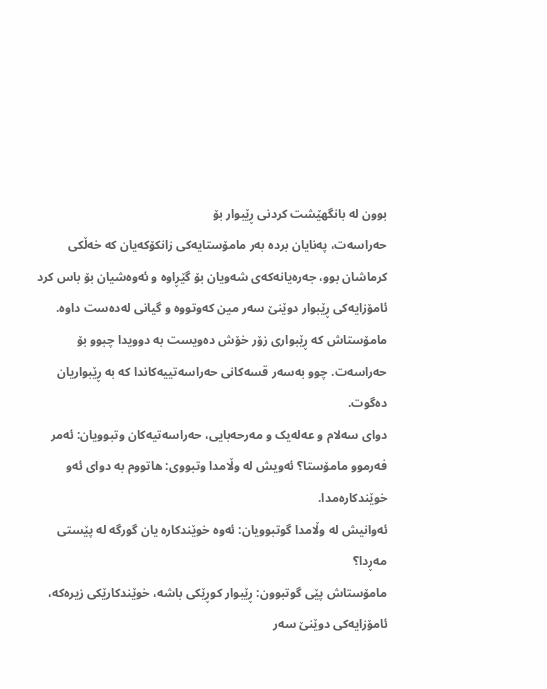بوون لە بانگهێشت کردنی ڕێبوار بۆ
حەراسەت، پەنایان بردە بەر مامۆستایەکی زانکۆکەیان کە خەڵکی
کرماشان بوو، جەرەیانەکەی شەویان بۆ گێڕاوە و ئەوەشیان بۆ باس کرد
ئامۆزایەکی ڕێبوار دوێنێ سەر مین کەوتووە و گیانی لەدەست داوە.
مامۆستاش کە ڕێبواری زۆر خۆش دەویست بە دوویدا چبوو بۆ
حەراسەت. چوو بەسەر قسەکانی حەراسەتییەکاندا کە بە ڕێبواریان
دەگوت.
دوای سەلام و عەلەیک و مەرحەبایی، حەراسەتیەکان وتبوویان: ئەمر
فەرموو مامۆستا؟ ئەویش لە وڵامدا وتبووی: هاتووم بە دوای ئەو
خوێندکارەمدا.
ئەوانیش لە وڵامدا گوتبوویان: ئەوە خوێندکارە یان گورگە لە پێستی
مەڕدا؟
مامۆستاش پێی گوتبوون: ڕێبوار کوڕێکی باشە، خوێندکارێکی زیرەکە،
ئامۆزایەکی دوێنێ سەر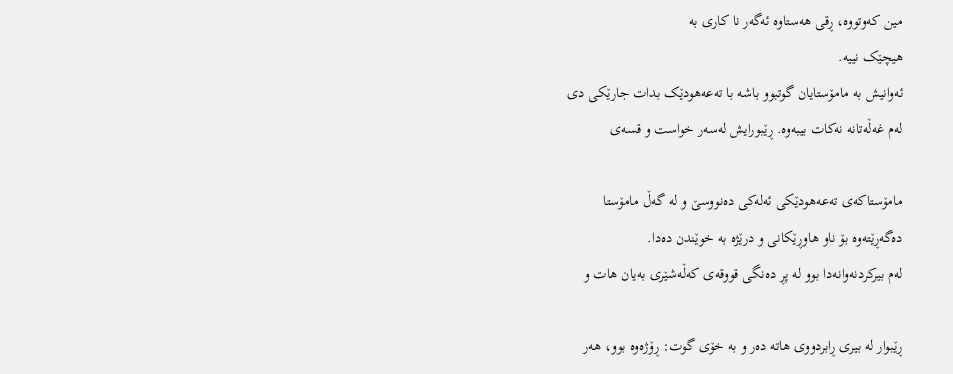مین کەوتووە، ڕقی هەستاوە ئەگەر نا کاری بە
هیچێک نییە.
ئەوانیش بە مامۆستایان گوتبوو باشە با تەعەهودێک بدات جارێکی دی
لەم غەڵەتانە نەکات بیبەوە. ڕێبورایش لەسەر خواست و قسەی

مامۆستاکەی تەعەهودێکی ئەلەکی دەنووسێ و لە گەڵ مامۆستا
دەگەڕێتەوە بۆ ناو هاوڕێکانی و درێژە بە خوێندن دەدا.
لەم بیرکردنەوانەدا بوو لە پڕ دەنگی قووقەی کەڵەشێری بەیان هات و

ڕێبوار لە بیری ڕابردووی هاتە دەر و بە خۆی گوت: ڕۆژەوە بوو، هەر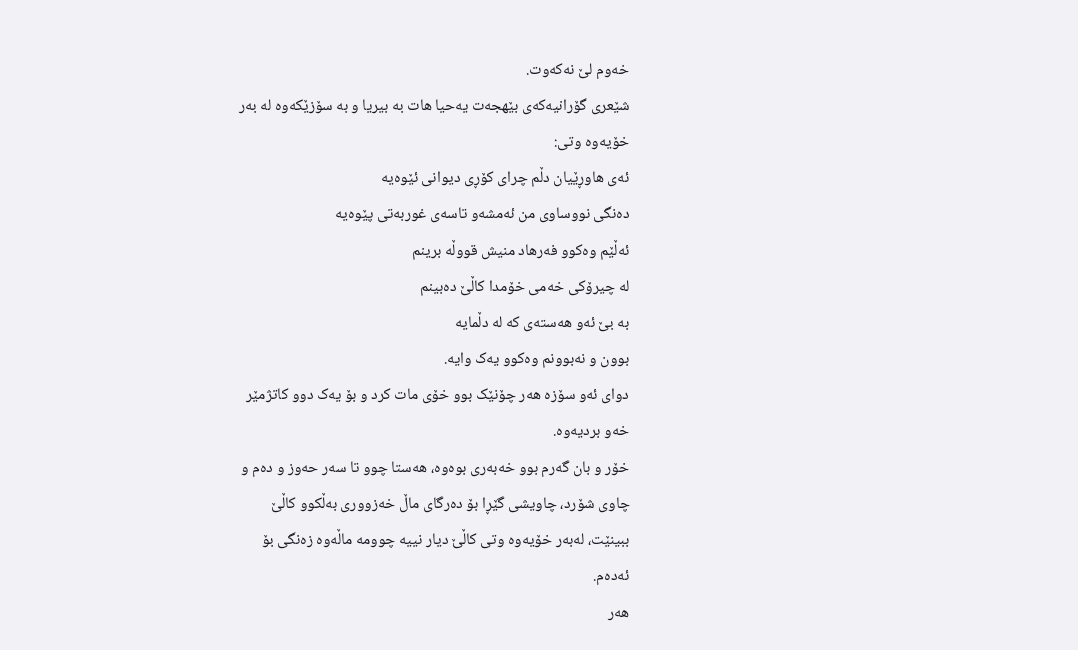خەوم لێ نەکەوت.
شێعری گۆرانیەکەی بێهجەت یەحیا هات بە بیریا و بە سۆزێکەوە لە بەر
خۆیەوە وتی:
ئەی هاوڕێیان دڵم چرای کۆڕی دیوانی ئێوەیە
دەنگی نووساوی من ئەمشەو تاسەی غوربەتی پێوەیە
ئەڵێم وەکوو فەرهاد منیش قووڵە برینم
لە چیرۆکی خەمی خۆمدا کاڵێ دەبینم
بە بێ ئەو هەستەی کە لە دڵمایە
بوون و نەبوونم وەکوو یەک وایە.
دوای ئەو سۆزە هەر چۆنێک بوو خۆی مات کرد و بۆ یەک دوو کاتژمێر
خەو بردیەوە.
خۆر و بان گەرم بوو خەبەری بوەوە، هەستا چوو تا سەر حەوز و دەم و
چاوی شۆرد، چاویشی گێڕا بۆ دەرگای ماڵ خەزووری بەڵکوو کاڵێ
ببینێت، لەبەر خۆیەوە وتی کاڵێ دیار نییە چوومە ماڵەوە زەنگی بۆ
ئەدەم.
هەر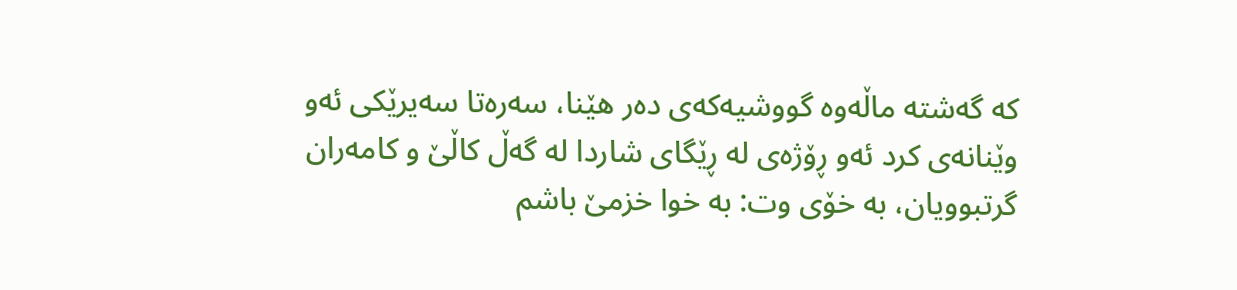کە گەشتە ماڵەوە گووشیەکەی دەر هێنا، سەرەتا سەیرێکی ئەو
وێنانەی کرد ئەو ڕۆژەی لە ڕێگای شاردا لە گەڵ کاڵێ و کامەران
گرتبوویان، بە خۆی وت: بە خوا خزمێ باشم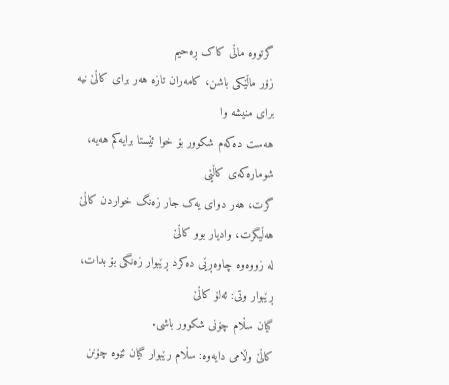گرتووە ماڵی کاک ڕەحیم
زۆر ماڵێکی باشن، کامەران تازە هەر برای کاڵێ نیە برای منیشە وا
هەست دەکەم شکوور بۆ خوا ئێستا برایەکم هەیە، شومارەکەی کاڵێی
گرت، هەر دوای یەک جار زەنگ خواردن کاڵێ هەڵیگرت، وادیار بوو کاڵێ
لە زووەوە چاوەڕێی دەکرد ڕێبوار زەنگی بۆ بدات، ڕێبوار وتی: ئەلۆ کاڵێ
گیان سڵام چۆنی شکوور باشی.
کاڵێ وڵامی دایەوە: سڵام رێبوار گیان ئێوە چۆنن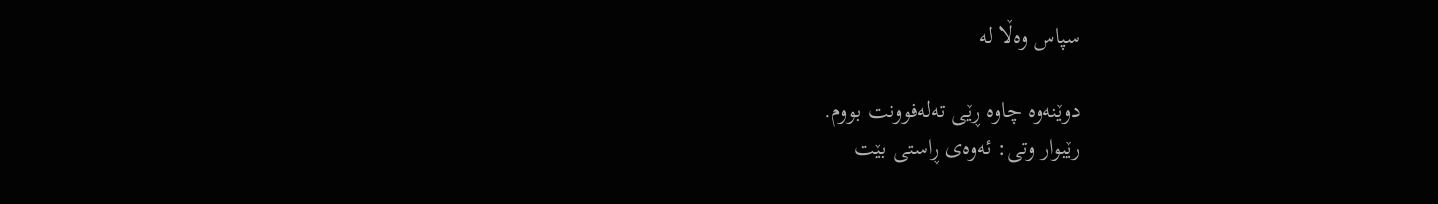سپاس وەڵا لە

دوێنەوە چاوە ڕێی تەلەفوونت بووم.
رێبوار وتی: ئەوەی ڕاستی بێت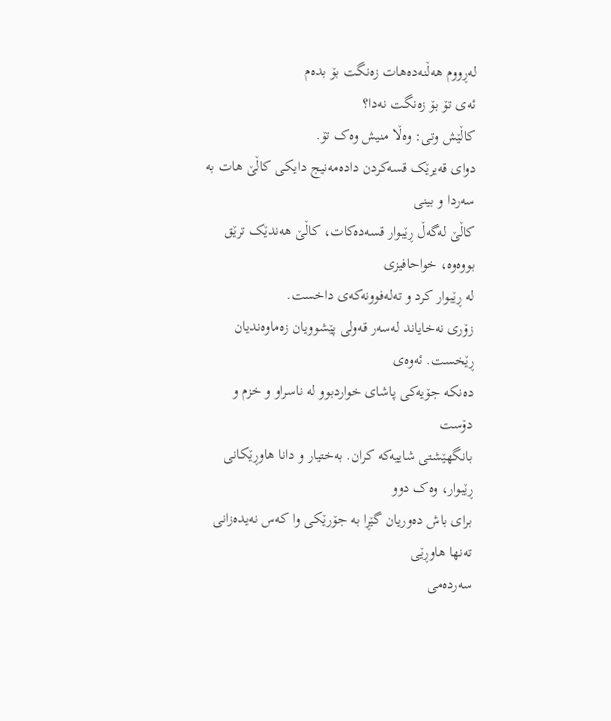لەڕووم هەڵنەدەهات زەنگت بۆ بدەم
ئەی تۆ بۆ زەنگت نەدا؟
کاڵێش وتی: وەڵا منیش وەک تۆ.
دوای قەیرێک قسەکردن دادەمەنیج دایکی کاڵێ هات بە سەردا و بینی
کاڵێ لەگەڵ ڕێبوار قسەدەکات، کاڵێ هەندێک ترێق بووەوە، خواحافیزی
لە ڕێبوار کرد و تەلەفوونەکەی داخست.
زۆری نەخایاند لەسەر قەولی پێشوویان زەماوەندیان ڕێخست. ئەوەی
دەنکە جۆیەکی پاشای خواردبوو لە ناسراو و خزم و دۆست
بانگهێشتی شاییەکە کران. بەختیار و دانا هاوڕێکانی ڕێبوار، وەک دوو
برای باش دەوریان گێڕا بە جۆرێکی وا کەس نەیدەزانی تەنها هاوڕێی
سەردەمی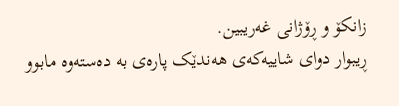زانکۆ و ڕۆژانی غەریبین.
ڕیبوار دوای شاییەکەی هەندێک پارەی بە دەستەوە مابوو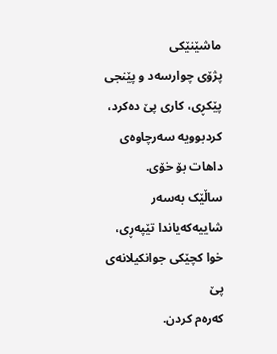ماشێنێکی
پژۆی چوارسەد و پێنجی پێکڕی، کاری پێ دەکرد، کردبوویە سەرچاوەی
داهات بۆ خۆی.
ساڵێک بەسەر شاییەکەیاندا تێپەڕی، خوا کچێکی جوانکیلانەی پێ
کەرەم کردن.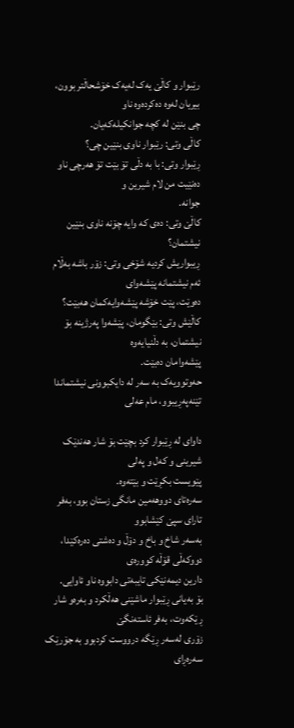رێبوار و کاڵێ یەک لەیەک خۆشحاڵتر بوون، بیریان لەوە دەکردەوە ناو
چی بنێن لە کچە جوانکیلەکەیان.
کاڵی وتی: رێبوار ناوی بنێین چی؟
ڕێبوار وتی: با بە دڵی تۆ بێت تۆ هەرچی ناو دەنێیت من لام شیرین و
جوانە.
کاڵێ وتی: دەی کە وایە چۆنە ناوی بنێین نیشتمان؟
ڕیبواریش کردیە شۆخی وتی: زۆر باشە بەڵام ئەم نیشتمانە پێشەوای
دەوێت، پێت خۆشە پێشەوایەکمان هەبێت؟
کاڵێش وتی: بێگومان، پێشەوا پەرژینە بۆ نیشتمان، بە دڵنیایەوە
پێشەوامان دەبێت.
حەوتوویەک بە سەر لە دایکبوونی نیشتماندا تێنەپەڕیبوو، مام عەلی

داوای لە ڕێبوار کرد بچێت بۆ شار هەندێک شیرینی و کەل و پەلی
پێویست بکڕێت و بێتەوە.
سەرەتای دووهەمین مانگی زستان بوو، بەفر تارای سپێ کێشابوو
بەسەر شاخ و باخ و دۆڵ و دەشتی دەرەکێدا، دووکەڵی قۆڵە کوورەی
دارین دیمەنێکی تایبەتی دابووە ناو ئاوایی.
بۆ بەیانی ڕێبوار ماشێنی هەڵکرد و بەرەو شار ڕێکەوت، بەفر ئاستەنگێ
زۆری لەسەر ڕێگە درووست کردبوو بە جۆرێک سەرەڕای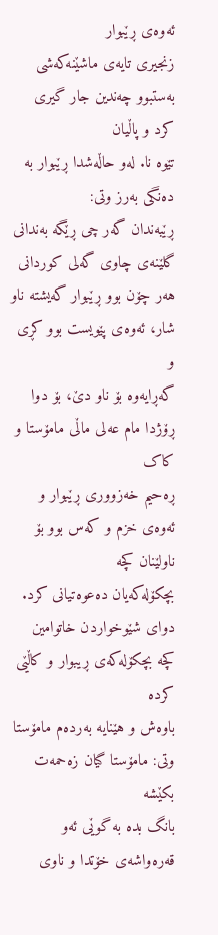ئەوەی ڕێبوار
زنجیری تایەی ماشێنەکەشی بەستبوو چەندین جار گیری کرد و پاڵیان
تێوە نا. لەو حاڵەشدا ڕێبوار بە دەنگی بەرز وتی:
ڕێبەندان گەر چی ڕێگە بەندانی
گلێنەی چاوی گەلی کوردانی
هەر چۆن بوو ڕێبوار گەیشتە ناو شار، ئەوەی پێویست بوو کڕی و
گەڕایەوە بۆ ناو دێ، بۆ دوا ڕۆژدا مام عەلی ماڵی مامۆستا و کاک
ڕەحیم خەزووری ڕێبوار و ئەوەی خزم و کەس بوو بۆ ناولێنان کچە
بچکۆلەکەیان دەعوەتیانی کرد.
دوای شێوخواردن خاتوامین کچە بچکۆلەکەی ڕیبوار و کاڵێی کردە
باوەش و هێنایە بەردەم مامۆستا وتی: مامۆستا گیان زەحمەت بکێشە
بانگ بدە بە گوێی ئەو قەرەواشەی خۆتدا و ناوی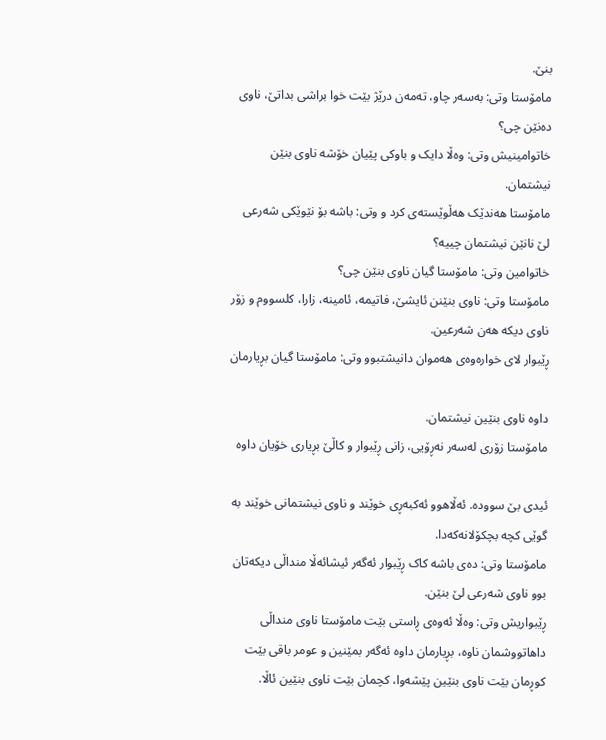بنێ.
مامۆستا وتی: بەسەر چاو، تەمەن درێژ بێت خوا براشی بداتێ، ناوی
دەنێن چی؟
خاتوامینیش وتی: وەڵا دایک و باوکی پێیان خۆشە ناوی بنێن
نیشتمان.
مامۆستا هەندێک هەڵوێستەی کرد و وتی: باشە بۆ نێوێکی شەرعی
لێ نانێن نیشتمان چییە؟
خاتوامین وتی: مامۆستا گیان ناوی بنێن چی؟
مامۆستا وتی: ناوی بنێنن ئایشێ، فاتیمە، ئامینە، زارا، کلسووم و زۆر
ناوی دیکە هەن شەرعین.
ڕێبوار لای خوارەوەی هەموان دانیشتبوو وتی: مامۆستا گیان بڕیارمان

داوە ناوی بنێین نیشتمان.
مامۆستا زۆری لەسەر نەڕۆیی، زانی ڕێبوار و کاڵێ بڕیاری خۆیان داوە

ئیدی بێ سوودە. ئەڵاهوو ئەکبەڕی خوێند و ناوی نیشتمانی خوێند بە
گوێی کچە بچکۆلانەکەدا.
مامۆستا وتی: دەی باشە کاک ڕێبوار ئەگەر ئیشائەڵا منداڵی دیکەتان
بوو ناوی شەرعی لێ بنێن.
ڕێبواریش وتی: وەڵا ئەوەی ڕاستی بێت مامۆستا ناوی منداڵی
داهاتووشمان ناوە، بڕیارمان داوە ئەگەر بمێنین و عومر باقی بێت
کوڕمان بێت ناوی بنێین پێشەوا، کچمان بێت ناوی بنێین ئاڵا.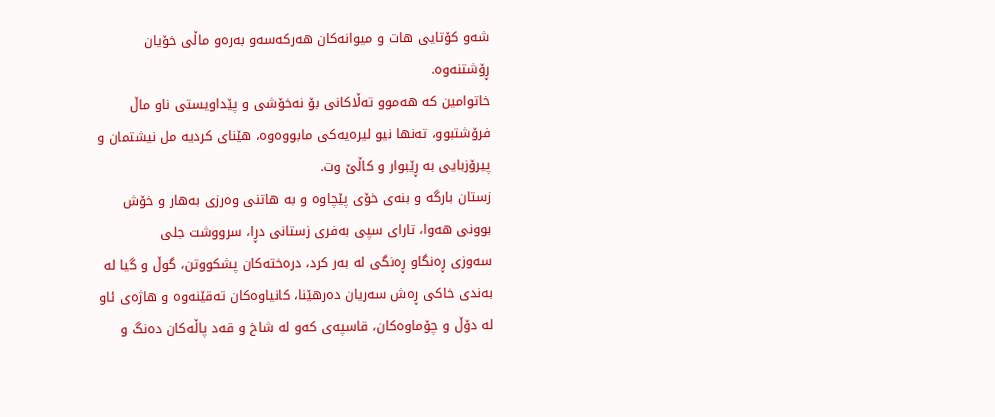شەو کۆتایی هات و میوانەکان هەرکەسەو بەرەو ماڵی خۆیان
ڕۆشتنەوە.
خاتوامین کە هەموو تەڵاکانی بۆ نەخۆشی و پێداویستی ناو ماڵ
فرۆشتبوو، تەنها نیو لیرەیەکی مابووەوە، هێنای کردیە مل نیشتمان و
پیرۆزبایی بە ڕێبوار و کاڵێ وت.
زستان بارگە و بنەی خۆی پێچاوە و بە هاتنی وەرزی بەهار و خۆش
بوونی هەوا، تارای سپی بەفری زستانی دڕا، سرووشت جلی
سەوزی ڕەنگاو ڕەنگی لە بەر کرد، درەختەکان پشکووتن، گوڵ و گیا لە
بەندی خاکی ڕەش سەریان دەرهێنا، کانیاوەکان تەقێنەوە و هاژەی ئاو
لە دۆڵ و چۆماوەکان، قاسپەی کەو لە شاخ و قەد پاڵەکان دەنگ و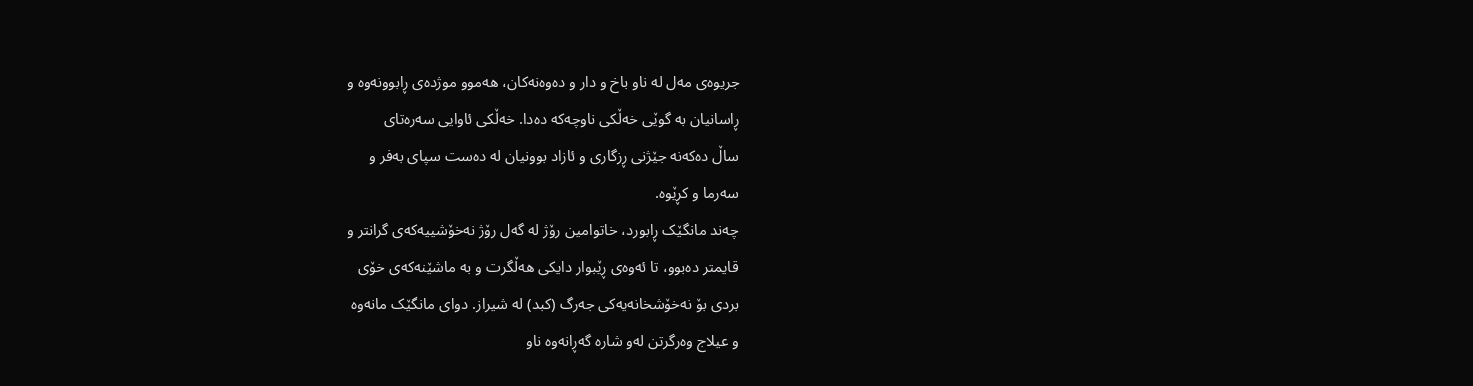جریوەی مەل لە ناو باخ و دار و دەوەنەکان، هەموو موژدەی ڕابوونەوە و
ڕاسانیان بە گوێی خەڵکی ناوچەکە دەدا. خەڵکی ئاوایی سەرەتای
ساڵ دەکەنە جێژنی ڕزگاری و ئازاد بوونیان لە دەست سپای بەفر و
سەرما و کڕێوە.
چەند مانگێک ڕابورد، خاتوامین رۆژ لە گەل رۆژ نەخۆشییەکەی گرانتر و
قایمتر دەبوو، تا ئەوەی ڕێبوار دایکی هەڵگرت و بە ماشێنەکەی خۆی
بردی بۆ نەخۆشخانەیەکی جەرگ (کبد) لە شیراز. دوای مانگێک مانەوە
و عیلاج وەرگرتن لەو شارە گەڕانەوە ناو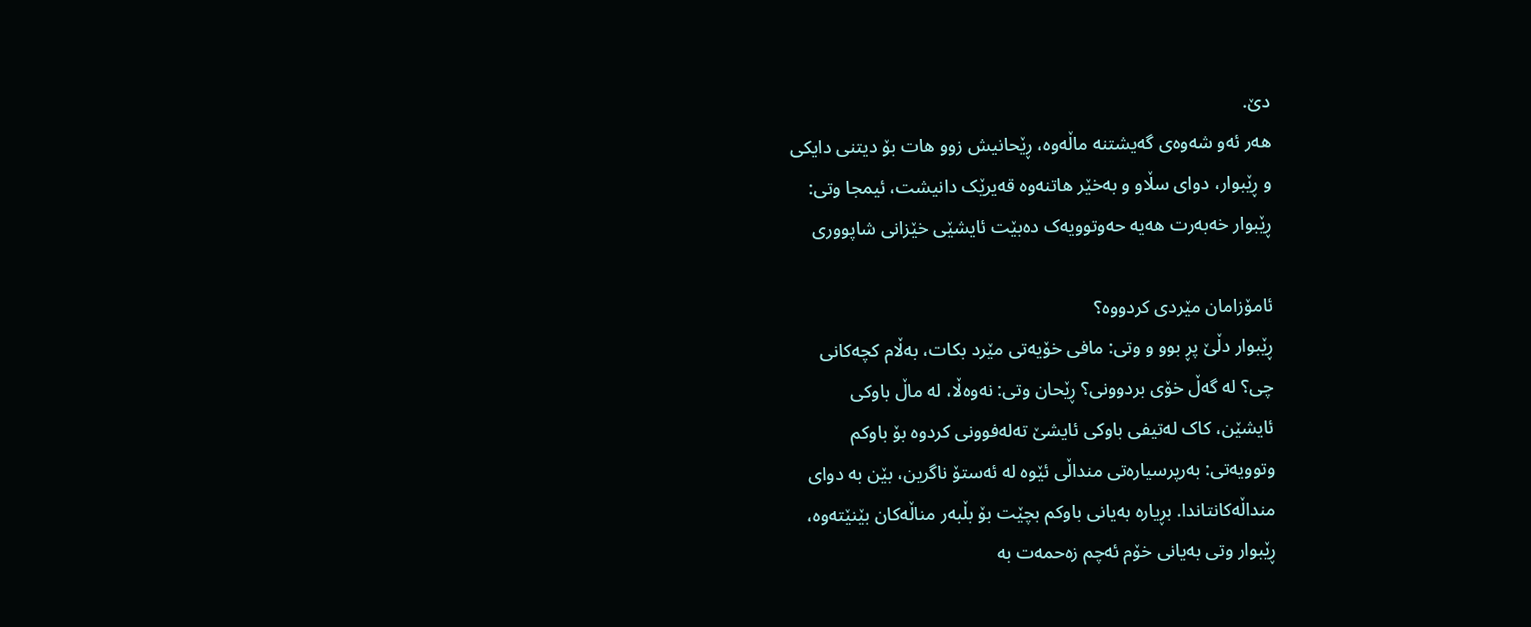دێ.
هەر ئەو شەوەی گەیشتنە ماڵەوە، ڕێحانیش زوو هات بۆ دیتنی دایکی
و ڕێبوار، دوای سڵاو و بەخێر هاتنەوە قەیرێک دانیشت، ئیمجا وتی:
ڕێبوار خەبەرت هەیە حەوتوویەک دەبێت ئایشێی خێزانی شاپووری

ئامۆزامان مێردی کردووە؟
ڕێبوار دڵێ پڕ بوو و وتی: مافی خۆیەتی مێرد بکات، بەڵام کچەکانی
چی؟ لە گەڵ خۆی بردوونی؟ ڕێحان وتی: نەوەڵا، لە ماڵ باوکی
ئایشێن، کاک لەتیفی باوکی ئایشێ تەلەفوونی کردوە بۆ باوکم
وتوویەتی: بەرپرسیارەتی منداڵی ئێوە لە ئەستۆ ناگرین، بێن بە دوای
منداڵەکانتاندا. بڕیارە بەیانی باوکم بچێت بۆ بڵبەر مناڵەکان بێنێتەوە،
ڕێبوار وتی بەیانی خۆم ئەچم زەحمەت بە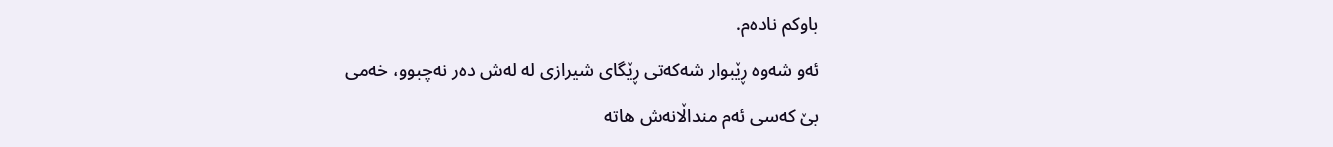باوکم نادەم.
ئەو شەوە ڕێبوار شەکەتی ڕێگای شیرازی لە لەش دەر نەچبوو، خەمی
بێ کەسی ئەم منداڵانەش هاتە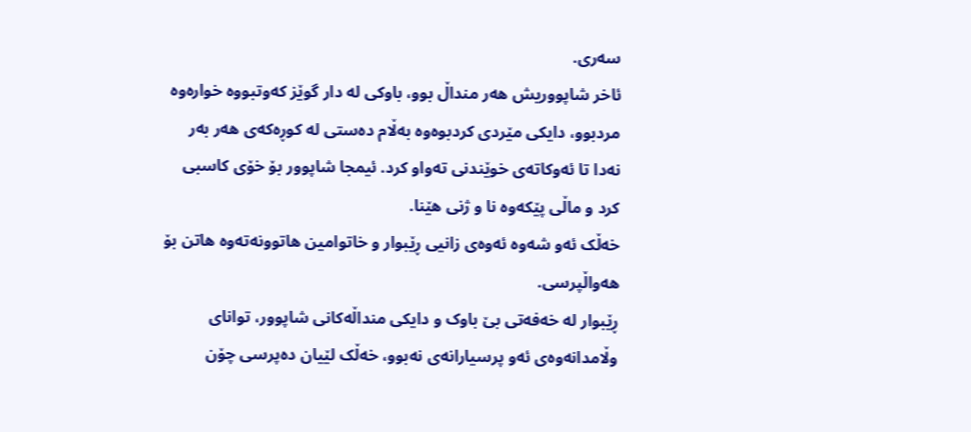سەری.
ئاخر شاپووریش هەر منداڵ بوو، باوکی لە دار گوێز کەوتبووە خوارەوە
مردبوو، دایکی مێردی کردبوەوە بەڵام دەستی لە کوڕەکەی هەر بەر
نەدا تا ئەوکاتەی خوێندنی تەواو کرد. ئیمجا شاپوور بۆ خۆی کاسبی
کرد و ماڵی پێکەوە نا و ژنی هێنا.
خەڵک ئەو شەوە ئەوەی زانیی ڕێبوار و خاتوامین هاتوونەتەوە هاتن بۆ
هەواڵپرسی.
ڕێبوار لە خەفەتی بێ باوک و دایکی منداڵەکانی شاپوور، توانای
وڵامدانەوەی ئەو پرسیارانەی نەبوو، خەڵک لێیان دەپرسی چۆن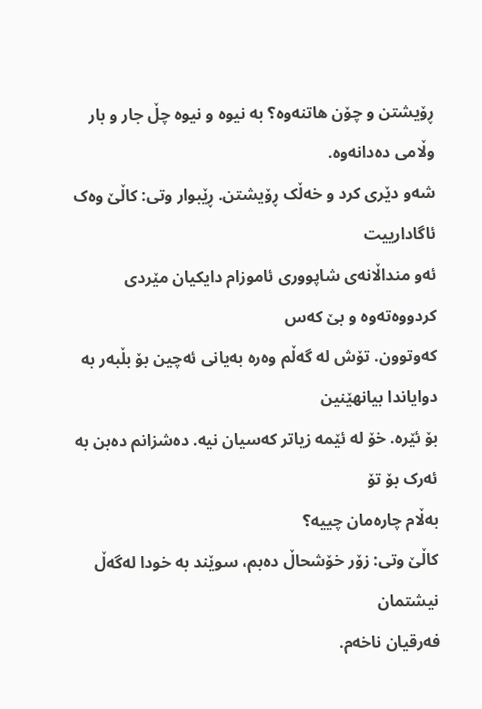ڕۆیشتن و چۆن هاتنەوە؟ بە نیوە و نیوە چڵ جار و بار وڵامی دەدانەوە.
شەو دێری کرد و خەڵک ڕۆیشتن. ڕێبوار وتی: کاڵێ وەک ئاگادارییت
ئەو منداڵانەی شاپووری ئاموزام دایکیان مێردی کردووەتەوە و بێ کەس
کەوتوون. تۆش لە گەڵم وەرە بەیانی ئەچین بۆ بڵبەر بە دوایاندا بیانهێنین
بۆ ئێرە. خۆ لە ئێمە زیاتر کەسیان نیە. دەشزانم دەبن بە ئەرک بۆ تۆ
بەڵام چارەمان چییە؟
کاڵێ وتی: زۆر خۆشحاڵ دەبم، سوێند بە خودا لەگەڵ نیشتمان
فەرقیان ناخەم.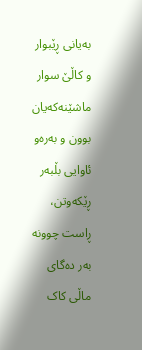بەیانی ڕێبوار و کاڵێ سوار ماشێنەکەیان بوون و بەرەو ئاوایی بڵبەر
ڕێکەوتن، ڕاست چوونە بەر دەگای ماڵی کاک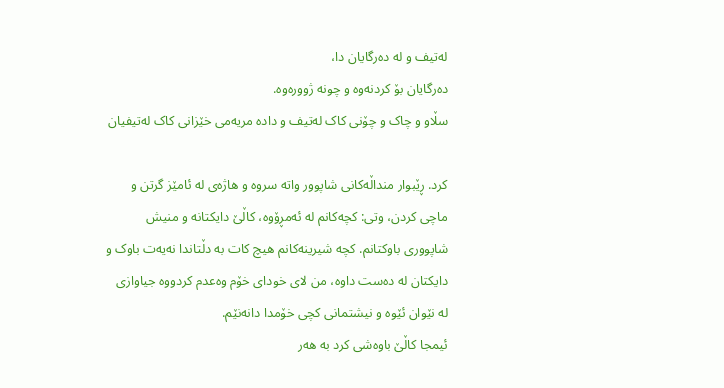لەتیف و لە دەرگایان دا،
دەرگایان بۆ کردنەوە و چونە ژوورەوە.
سڵاو و چاک و چۆنی کاک لەتیف و دادە مریەمی خێزانی کاک لەتیفیان

کرد. ڕێبوار منداڵەکانی شاپوور واتە سروە و هاژەی لە ئامێز گرتن و
ماچی کردن، وتی: کچەکانم لە ئەمڕۆوە، کاڵێ دایکتانە و منیش
شاپووری باوکتانم. کچە شیرینەکانم هیچ کات بە دڵتاندا نەیەت باوک و
دایکتان لە دەست داوە، من لای خودای خۆم وەعدم کردووە جیاوازی
لە نێوان ئێوە و نیشتمانی کچی خۆمدا دانەنێم.
ئیمجا کاڵێ باوەشی کرد بە هەر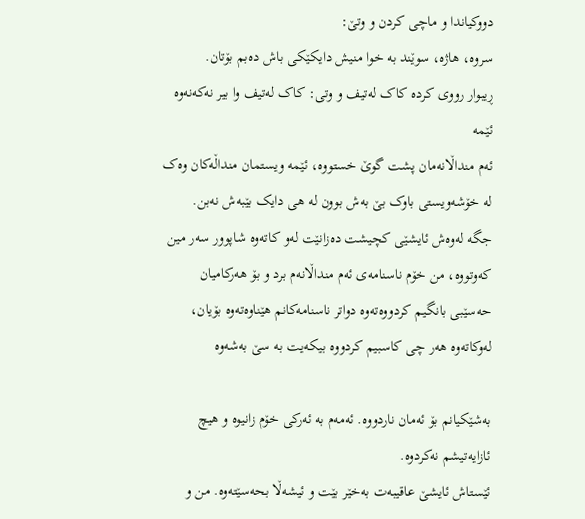دووکیاندا و ماچی کردن و وتێ:
سروە، هاژە، سوێند بە خوا منیش دایکێکی باش دەبم بۆتان.
ڕیبوار رووی کردە کاک لەتیف و وتی: کاک لەتیف وا بیر نەکەنەوە ئێمە
ئەم منداڵانەمان پشت گوێ خستووە، ئێمە ویستمان منداڵەکان وەک
لە خۆشەویستی باوک بێ بەش بوون لە هی دایک بێبەش نەبن.
جگە لەوەش ئایشێی کچیشت دەزانێت لەو کاتەوە شاپوور سەر مین
کەوتووە، من خۆم ناسنامەی ئەم منداڵانەم برد و بۆ هەرکامیان
حەسێبی بانگیم کردووەتەوە دواتر ناسنامەکانم هێناوەتەوە بۆیان،
لەوکاتەوە هەر چی کاسبیم کردووە بیکەیت بە سێ بەشەوە

بەشێکیانم بۆ ئەمان ناردووە. ئەمەم بە ئەرکی خۆم زانیوە و هیچ
ئازایەتیشم نەکردوە.
ئێستاش ئایشێ عاقیبەت بەخێر بێت و ئیشەڵا بحەسێتەوە. من و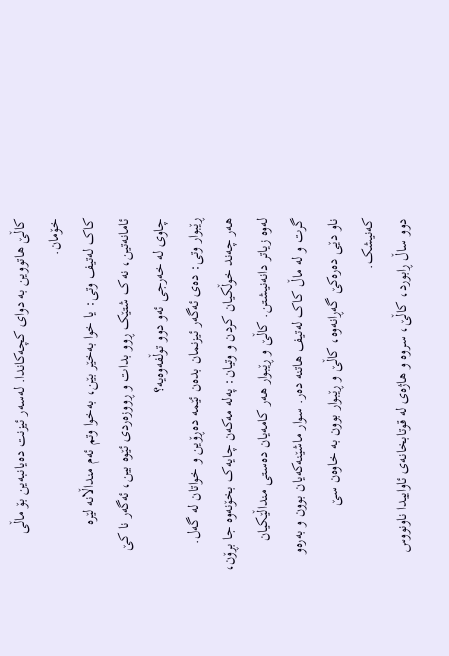کاڵێ هاتووین بە دوای کچەکاندا. لەسەر ئیزنت دەیانبەین بۆ ماڵی
خۆمان.
کاک لەتیف وتی: یا خوا بەخێر بێن، بەخوا وتم ئەم منداڵانە لێرە
ئامانەتین، نەک شتێک ڕوو بدات و ڕووزەردی ئێوە بین، ئەگەر نا کێ
چاوی لە خەرجی ئەو دوو توڵفەوەیە؟
ڕێبوار وتی: دەی ئەگەر ئیزنمان بدەن ئێمە دەڕۆین و خواتان لە گەل.
هەر چەند خوڵکیان کردن و وتیان: پەلە مەکەن چایەک بخۆنەوە جا بڕۆن،
لەوە زیاتر دانەنیشتن. کاڵێ و ڕێبوار هەر کامەیان دەستی منداڵێکیان
گرت و لە ماڵ کاک لەتیف هاتنە دەر. سوار ماشێنەکەیان بوون و بەرەو
ناو دێی دەرەکێ گەڕانەوە، کاڵێ و ڕێبوار بوون بە خاوەن سێ
کەنیشک.
دوو ساڵ ڕابورد، کاڵێ، سروە و هاژەی لە قوتابخانەی ئاواییدا ناونووس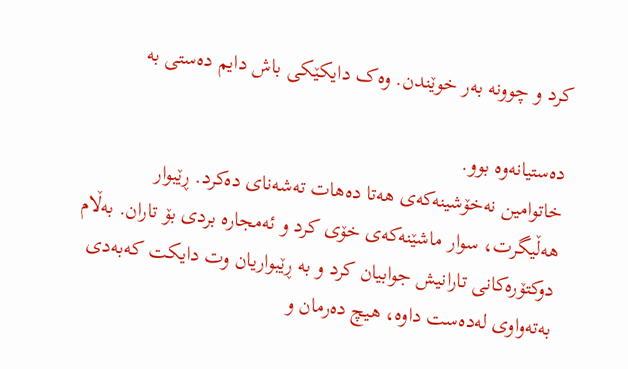کرد و چوونە بەر خوێندن. وەک دایکێکی باش دایم دەستی بە

دەستیانەوە بوو.
خاتوامین نەخۆشینەکەی هەتا دەهات تەشەنای دەکرد. ڕێبوار
هەڵیگرت، سوار ماشێنەکەی خۆی کرد و ئەمجارە بردی بۆ تاران. بەڵام
دوکتۆرەکانی تارانیش جوابیان کرد و بە ڕێبواریان وت دایکت کەبەدی
بەتەواوی لەدەست داوە، هیچ دەرمان و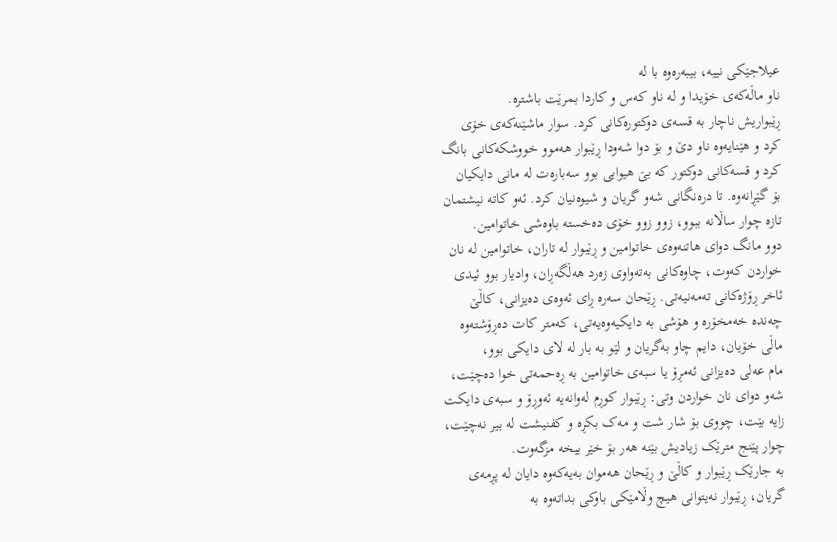عیلاجێکی نییە، بیبەرەوە با لە
ناو ماڵەکەی خۆیدا و لە ناو کەس و کاردا بمرێت باشترە.
ڕێبواریش ناچار بە قسەی دوکتورەکانی کرد. سوار ماشێنەکەی خۆی
کرد و هێنایەوە ناو دێ و بۆ دوا شەودا ڕێبوار هەموو خووشکەکانی بانگ
کرد و قسەکانی دوکتور کە بێ هیوایی بوو سەبارەت لە مانی دایکیان
بۆ گێڕانەوە. تا درەنگانی شەو گریان و شیوەنیان کرد. ئەو کاتە نیشتمان
تازە چوار ساڵانە ببوو، زوو زوو خۆی دەخستە باوەشی خاتوامین.
دوو مانگ دوای هاتنەوەی خاتوامین و ڕێبوار لە تاران، خاتوامین لە نان
خواردن کەوت، چاوەکانی بەتەواوی زەرد هەڵگەڕان، وادیار بوو ئیدی
ئاخر ڕۆژەکانی تەمەنیەتی. ڕێحان سەرە ڕای ئەوەی دەیزانی، کاڵێ
چەندە خەمخۆرە و هۆشی بە دایکیەوەیەتی، کەمتر کات دەڕۆشتەوە
ماڵی خۆیان، دایم چاو بەگریان و لێو بە بار لە لای دایکی بوو،
مام عەلی دەیزانی ئەمڕۆ یا سبەی خاتوامین بە ڕەحمەتی خوا دەچێت،
شەو دوای نان خواردن وتی: ڕێبوار کوڕم لەوانەیە ئەوڕۆ و سبەی دایکت
زایە بێت، چووی بۆ شار شت و مەک بکڕە و کفنیشت لە بیر نەچێت،
چوار پێنج مترێک زیادیش بێنە هەر بۆ خێر بیخە مزگەوت.
بە جارێک ڕێبوار و کاڵێ و ڕێحان هەموان بەیەکەوە دایان لە پڕمەی
گریان، ڕێبوار نەیتوانی هیچ وڵامێکی باوکی بداتەوە بە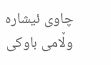چاوی ئیشارە
وڵامی باوکی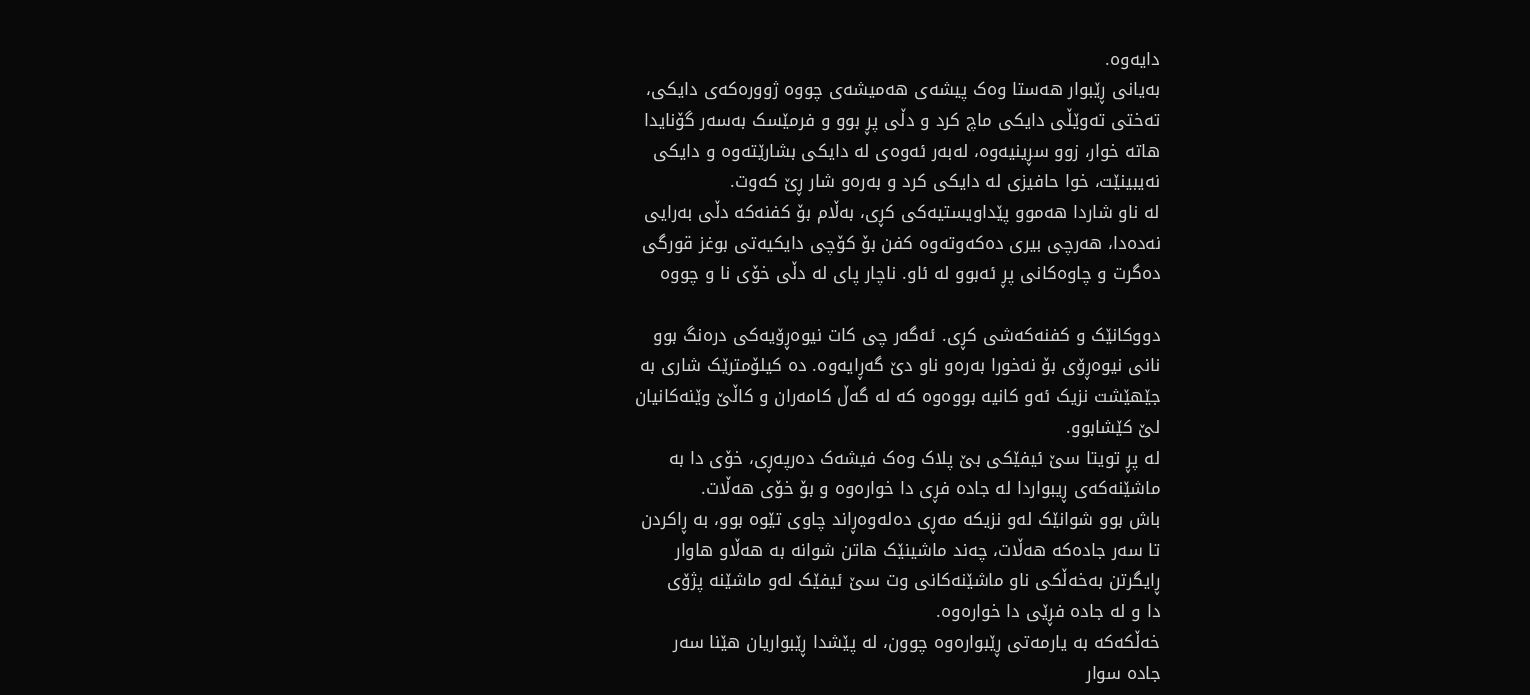دایەوە.
بەیانی ڕێبوار هەستا وەک پیشەی هەمیشەی چووە ژوورەکەی دایکی،
تەختی تەوێڵی دایکی ماچ کرد و دڵی پڕ بوو و فرمێسک بەسەر گۆنایدا
هاتە خوار، زوو سڕینیەوە، لەبەر ئەوەی لە دایکی بشارێتەوە و دایکی
نەیبینێت، خوا حافیزی لە دایکی کرد و بەرەو شار ڕێ کەوت.
لە ناو شاردا هەموو پێداویستیەکی کڕی، بەڵام بۆ کفنەکە دڵی بەرایی
نەدەدا، هەرچی بیری دەکەوتەوە کفن بۆ کۆچی دایکیەتی بوغز قورگی
دەگرت و چاوەکانی پڕ ئەبوو لە ئاو. ناچار پای لە دڵی خۆی نا و چووە

دووکانێک و کفنەکەشی کڕی. ئەگەر چی کات نیوەڕۆیەکی درەنگ بوو
نانی نیوەڕۆی بۆ نەخورا بەرەو ناو دێ گەڕایەوە. دە کیلۆمترێک شاری بە
جێهێشت نزیک ئەو کانیە بووەوە کە لە گەڵ کامەران و کاڵێ وێنەکانیان
لێ کێشابوو.
لە پڕ تویتا سێ ئیفێکی بێ پلاک وەک فیشەک دەرپەڕی، خۆی دا بە
ماشێنەکەی ڕیبواردا لە جادە فڕی دا خوارەوە و بۆ خۆی هەڵات.
باش بوو شوانێک لەو نزیکە مەڕی دەلەوەڕاند چاوی تێوە بوو، بە ڕاکردن
تا سەر جادەکە هەڵات، چەند ماشینێک هاتن شوانە بە هەڵاو هاوار
ڕایگرتن بەخەڵکی ناو ماشێنەکانی وت سێ ئیفێک لەو ماشێنە پژۆی
دا و لە جادە فڕێی دا خوارەوە.
خەڵکەکە بە یارمەتی ڕێبوارەوە چوون، لە پێشدا ڕێبواریان هێنا سەر
جادە سوار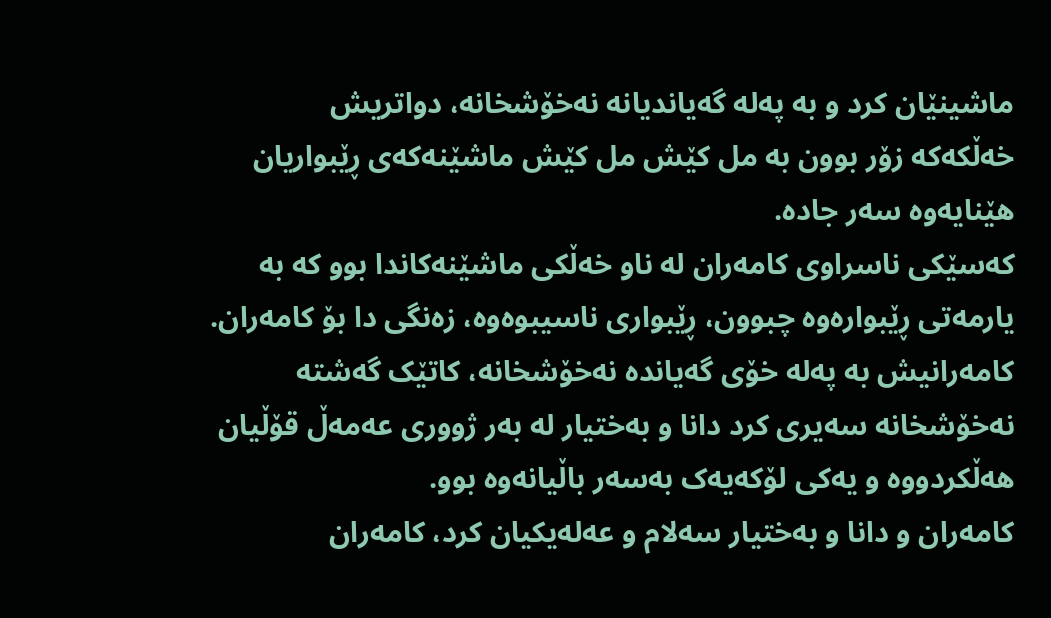ماشینێان کرد و بە پەلە گەیاندیانە نەخۆشخانە، دواتریش
خەڵکەکە زۆر بوون بە مل کێش مل کێش ماشێنەکەی ڕێبواریان
هێنایەوە سەر جادە.
کەسێکی ناسراوی کامەران لە ناو خەڵکی ماشێنەکاندا بوو کە بە
یارمەتی ڕێبوارەوە چبوون، ڕێبواری ناسیبوەوە، زەنگی دا بۆ کامەران.
کامەرانیش بە پەلە خۆی گەیاندە نەخۆشخانە، کاتێک گەشتە
نەخۆشخانە سەیری کرد دانا و بەختیار لە بەر ژووری عەمەڵ قۆڵیان
هەڵکردووە و یەکی لۆکەیەک بەسەر باڵیانەوە بوو.
کامەران و دانا و بەختیار سەلام و عەلەیکیان کرد، کامەران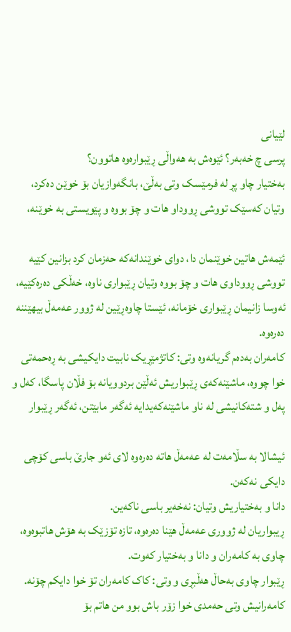لێیانی
پرسی چ خەبەر؟ ئێوەش بە هەواڵی ڕێبوارەوە هاتوون؟
بەختیار چاو پڕ لە فرمێسک وتی بەڵێ، بانگەوازیان بۆ خوێن دەکرد،
وتیان کەسێک تووشی ڕووداو هات و چۆ بووە و پێویستی بە خوێنە،

ئێمەش هاتین خوێنمان دا، دوای خوێندانەکە حەزمان کرد بزانین کێیە
تووشی ڕووداوی هات و چۆ بووە وتیان ڕێبواری ناوە، خەڵکی دەرەکێیە،
ئەوسا زانیمان ڕێبواری خۆمانە، ئێستا چاوەڕێین لە ژوور عەمەڵ بیهێننە
دەرەوە.
کامەران بەدەم گریانەوە وتی: کاتژمێڕیک نابیت دایکیشی بە ڕەحمەتی
خوا چووە، ماشێنەکەی ڕێبواریش ئەڵێن بردوویانە بۆ فڵان پاسگا، کەل و
پەل و شتەکانیشی لە ناو ماشێنەکەیدایە ئەگەر مابێتن، ئەگەر ڕێبوار

ئیشالا بە سڵامەت لە عەمەڵ هاتە دەرەوە لای ئەو جارێ باسی کۆچی
دایکی نەکەن.
دانا و بەختیاریش وتیان: نەخەیر باسی ناکەین.
ڕیبواریان لە ژووری عەمەڵ هێنا دەرەوە، تازە تۆزێک بە هۆش هاتبوەوە،
چاوی بە کامەران و دانا و بەختیار کەوت.
ڕێبوار چاوی بەحاڵ هەڵبڕی و وتی: کاک کامەران تۆ خوا دایکم چۆنە.
کامەرانیش وتی حەمدی خوا زۆر باش بوو من هاتم بۆ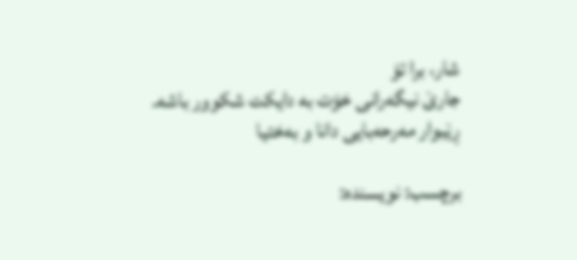شار، برا تۆ
جارێ نیگەرانی خۆت بە دایکت شکوور باشە.
ڕێبوار مەرحەبایی دانا و بەختیا

برچسب: نویسنده: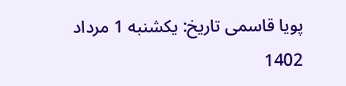پویا قاسمی تاريخ: يکشنبه 1 مرداد 1402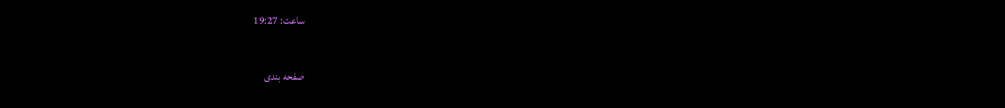ساعت: 19:27

صفحه بندی